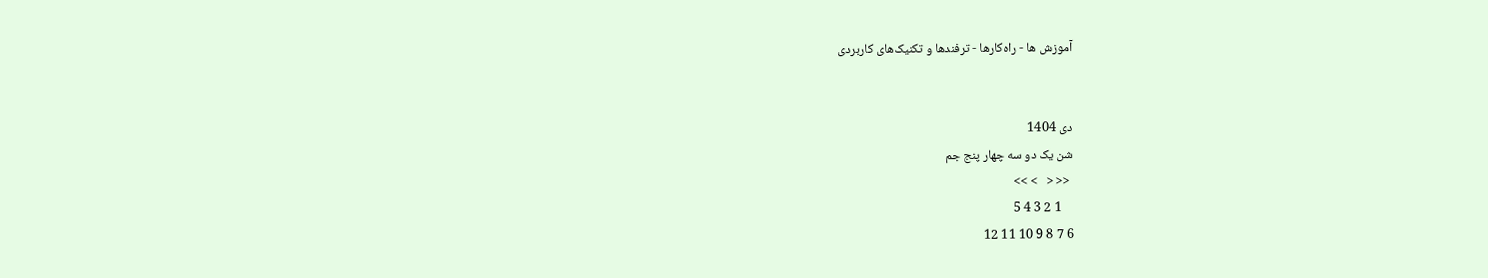آموزش ها - راه‌کارها - ترفندها و تکنیک‌های کاربردی


دی 1404
شن یک دو سه چهار پنج جم
 << <   > >>
    1 2 3 4 5
6 7 8 9 10 11 12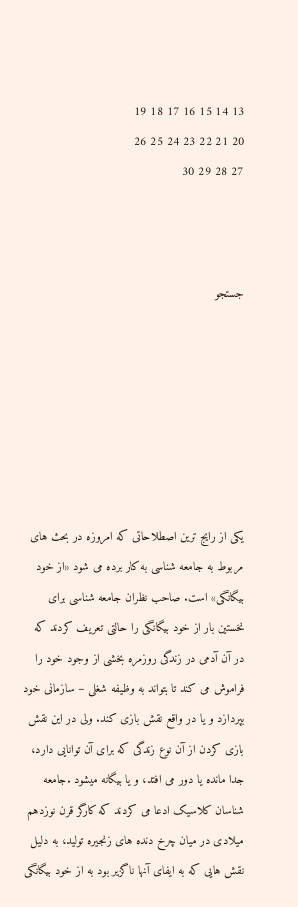13 14 15 16 17 18 19
20 21 22 23 24 25 26
27 28 29 30



جستجو







یکی از رایج ترین اصطلاحاتی که امروزه در بحث های مربوط به جامعه شناسی به کار برده می شود «از خود بیگانگی» است. صاحب نظران جامعه شناسی برای نخستین بار از خود بیگانگی را حالتی تعریف کردند که در آن آدمی در زندگی روزمره بخشی از وجود خود را فراموش می کند تا بتواند به وظیفه شغلی – سازمانی خود بپردازد و یا در واقع نقش بازی کند. ولی در این نقش بازی کردن از آن نوع زندگی که برای آن توانایی دارد، جدا مانده یا دور می افتد، و یا بیگانه میشود .جامعه شناسان کلاسیک ادعا می کردند که کارگر قرن نوزدهم میلادی در میان چرخ دنده های زنجیره تولید، به دلیل نقش هایی که به ایفای آنها ناگزیر بود به از خود بیگانگی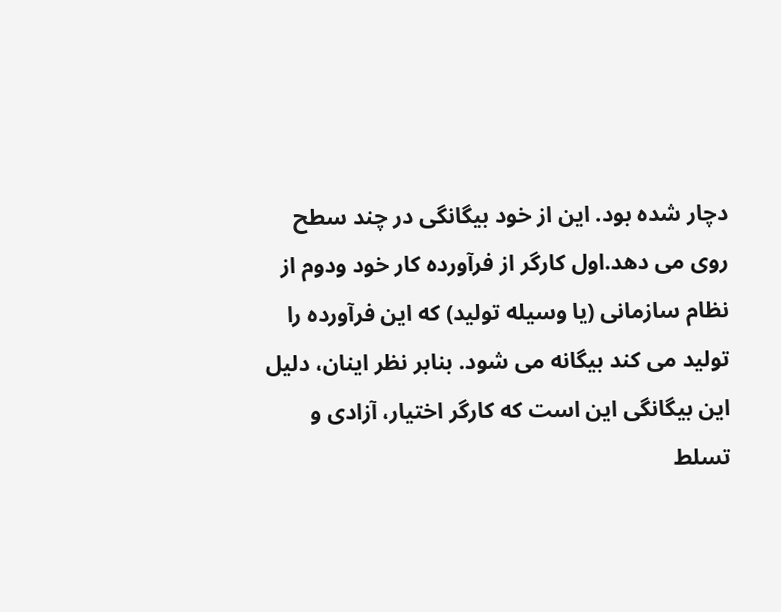دچار شده بود. این از خود بیگانگی در چند سطح روی می دهد.اول کارگر از فرآورده کار خود ودوم از نظام سازمانی (یا وسیله تولید) که این فرآورده را تولید می کند بیگانه می شود. بنابر نظر اینان، دلیل این بیگانگی این است که کارگر اختیار، آزادی و تسلط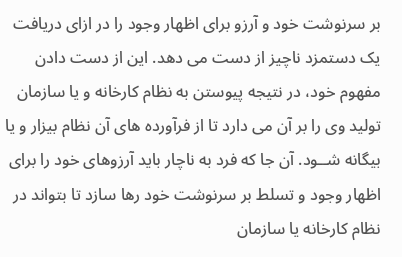بر سرنوشت خود و آرزو برای اظهار وجود را در ازای دریافت یک دستمزد ناچیز از دست می دهد. این از دست دادن مفهوم خود، در نتیجه پیوستن به نظام کارخانه و یا سازمان تولید وی را بر آن می دارد تا از فرآورده های آن نظام بیزار و یا بیگانه شــود. آن جا که فرد به ناچار باید آرزوهای خود را برای اظهار وجود و تسلط بر سرنوشت خود رها سازد تا بتواند در نظام کارخانه یا سازمان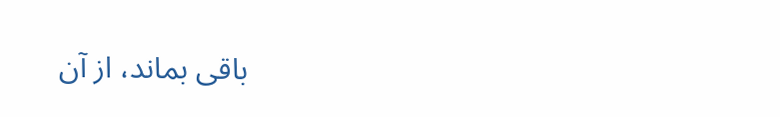باقی بماند، از آن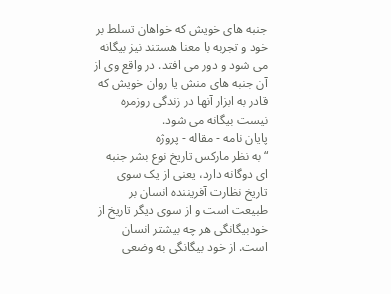جنبه های خویش که خواهان تسلط بر خود و تجربه با معنا هستند نیز بیگانه می شود و دور می افتد. در واقع وی از آن جنبه های منش یا روان خویش که قادر به ابزار آنها در زندگی روزمره نیست بیگانه می شود.
پایان نامه - مقاله - پروژه
“به نظر مارکس تاریخ نوع بشر جنبه ای دوگانه دارد، یعنی از یک سوی تاریخ نظارت آفریننده انسان بر طبیعت است و از سوی دیگر تاریخ از خودبیگانگی هر چه بیشتر انسان است. از خود بیگانگی به وضعی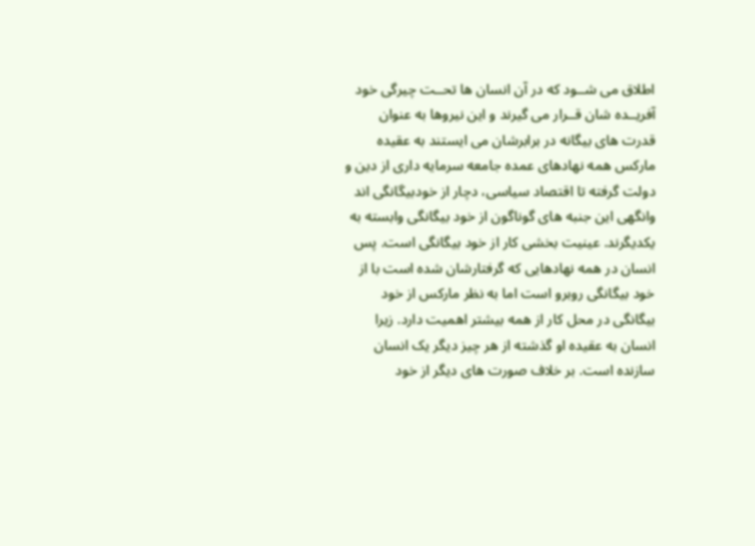اطلاق می شــود که در آن انسان ها تحــت چیرگی خود آفریــده شان قــرار می گیرند و این نیروها به عنوان قدرت های بیگانه در برابرشان می ایستند به عقیده مارکس همه نهادهای عمده جامعه سرمایه داری از دین و دولت گرفته تا اقتصاد سیاسی، دچار از خودبیگانگی اند وانگهی این جنبه های گوناگون از خود بیگانگی وابسته به یکدیگرند. عینیت بخشی کار از خود بیگانگی است. پس انسان در همه نهادهایی که گرفتارشان شده است با از خود بیگانگی روبرو است اما به نظر مارکس از خود بیگانگی در محل کار از همه بیشتر اهمیت دارد. زیرا انسان به عقیده او گذشته از هر چیز دیگر یک انسان سازنده است. بر خلاف صورت های دیگر از خود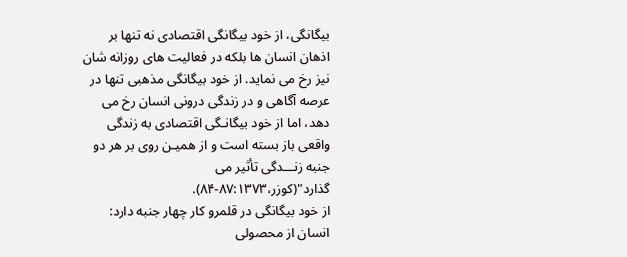بیگانگی، از خود بیگانگی اقتصادی نه تنها بر اذهان انسان ها بلکه در فعالیت های روزانه شان نیز رخ می نماید. از خود بیگانگی مذهبی تنها در عرصه آگاهی و در زندگی درونی انسان رخ می دهد، اما از خود بیگانـگی اقتصادی به زندگی واقعی باز بسته است و از همیـن روی بر هر دو جنبه زنـــدگی تأثیر می گذارد"(کوزر،۸۷:۱۳۷۳-۸۴).
از خود بیگانگی در قلمرو کار چهار جنبه دارد: انسان از محصولی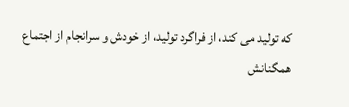که تولید می کند، از فراگرد تولید، از خودش و سرانجام از اجتماع همگنانش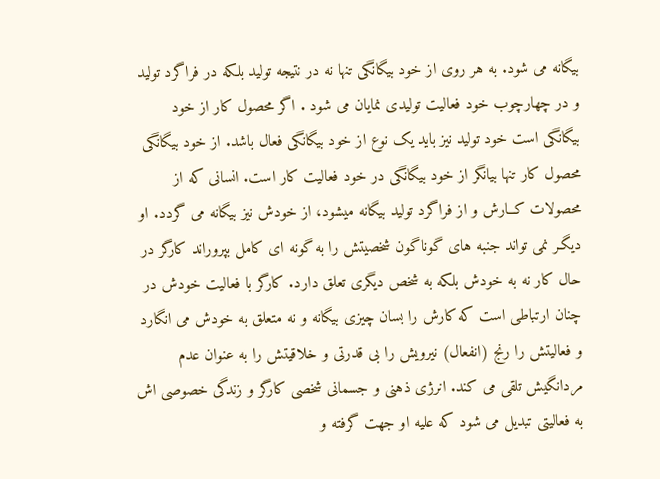بیگانه می شود. به هر روی از خود بیگانگی تنها نه در نتیجه تولید بلکه در فراگرد تولید و در چهارچوب خود فعالیت تولیدی نمایان می شود . اگر محصول کار از خود بیگانگی است خود تولید نیز باید یک نوع از خود بیگانگی فعال باشد. از خود بیگانگی محصول کار تنها بیانگر از خود بیگانگی در خود فعالیت کار است. انسانی که از محصولات کــارش و از فراگرد تولید بیگانه میشود، از خودش نیز بیگانه می گردد. او دیگـر نمی تواند جنبه های گوناگون شخصیتش را به گونه ای کامل بپروراند کارگر در حال کار نه به خودش بلکه به شخص دیگری تعلق دارد. کارگر با فعالیت خودش در چنان ارتباطی است که کارش را بسان چیزی بیگانه و نه متعلق به خودش می انگارد و فعالیتش را رنج (انفعال) نیرویش را بی قدرتی و خلاقیتش را به عنوان عدم مردانگیش تلقی می کند. انرژی ذهنی و جسمانی شخصی کارگر و زندگی خصوصی اش به فعالیتی تبدیل می شود که علیه او جهت گرفته و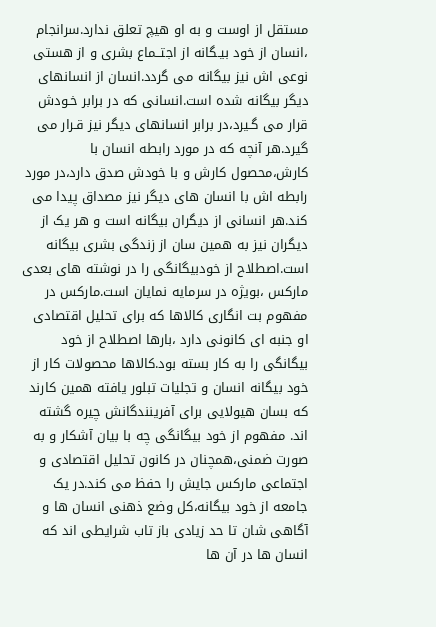مستقل از اوست و به او هیچ تعلق ندارد.سرانجام ،انسان از خود بیـگانه از اجتــماع بشری و از هستی نوعی اش نیز بیگانه می گردد.انسان از انسانهای دیگر بیگانه شده است.انسانی که در برابر خـودش قرار می گـیرد،در برابر انسانهای دیگر نیز قـرار می گیرد.هر آنچه که در مورد رابطه انسان با کارش،محصول کارش و با خودش صدق دارد،در مورد رابطه اش با انسان های دیگر نیز مصداق پیدا می کند.هر انسانی از دیگران بیگانه است و هر یک از دیگران نیز به همین سان از زندگی بشری بیگانه است.اصطلاح از خودبیگانگی را در نوشته های بعدی مارکس ،بویژه در سرمایه نمایان است.مارکس در مفهوم بت انگاری کالاها که برای تحلیل اقتصادی او جنبه ای کانونی دارد ،بارها اصطلاح از خود بیگانگی را به کار بسته بود.کالاها محصولات کار از خود بیگانه انسان و تجلیات تبلور یافته همین کارند که بسان هیولایی برای آفرینندگانش چیره گشته اند. مفهوم از خود بیگانگی چه با بیان آشکار و به صورت ضمنی،همچنان در کانون تحلیل اقتصادی و اجتماعی مارکس جایش را حفظ می کند.در یک جامعه از خود بیگانه،کل وضع ذهنی انسان ها و آگاهی شان تا حد زیادی باز تاب شرایطی اند که انسان ها در آن ها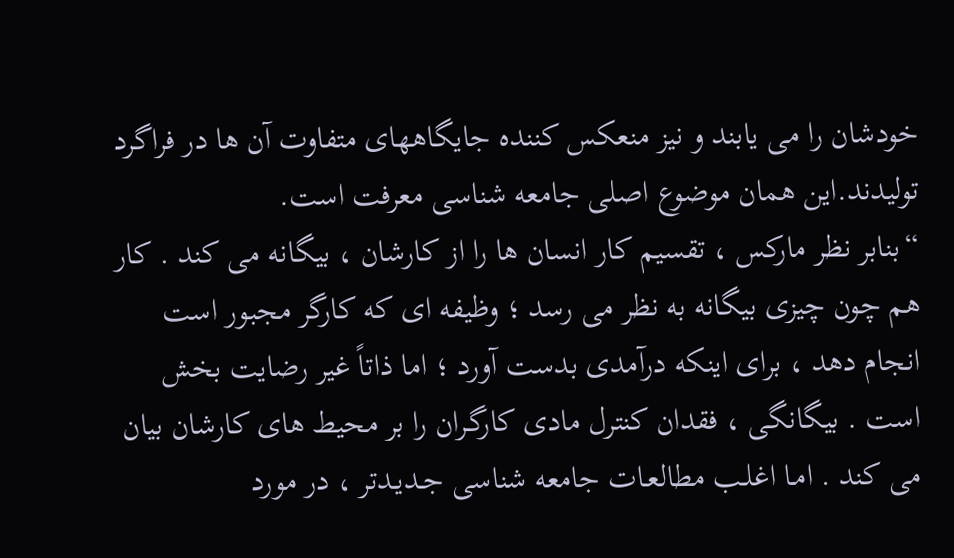خودشان را می یابند و نیز منعکس کننده جایگاههای متفاوت آن ها در فراگرد تولیدند.این همان موضوع اصلی جامعه شناسی معرفت است.
“بنابر نظر مارکس ، تقسیم کار انسان ها را از کارشان ، بیگانه می کند . کار هم چون چیزی بیگانه به نظر می رسد ؛ وظیفه ای که کارگر مجبور است انجام دهد ، برای اینکه درآمدی بدست آورد ؛ اما ذاتاً غیر رضایت بخش است . بیگانگی ، فقدان کنترل مادی کارگـران را بر محیط های کارشان بیان می کند . امـا اغلـب مطالعـات جامعه شناسی جـدیـدتر ، در مورد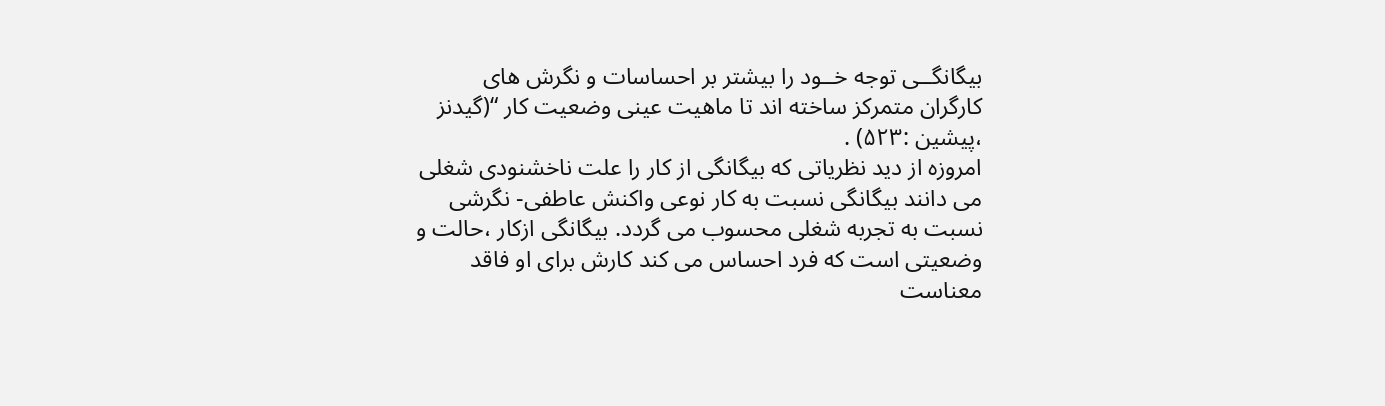بیگانگــی توجه خــود را بیشتر بر احساسات و نگرش های کارگران متمرکز ساخته اند تا ماهیت عینی وضعیت کار “(گیدنز ،پیشین :۵۲۳) .
امروزه از دید نظریاتی که بیگانگی از کار را علت ناخشنودی شغلی می دانند بیگانگی نسبت به کار نوعی واکنش عاطفی- نگرشی نسبت به تجربه شغلی محسوب می گردد. بیگانگی ازکار ،حالت و وضعیتی است که فرد احساس می کند کارش برای او فاقد معناست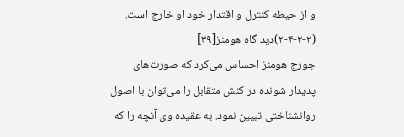و از حیطه کنترل و اقتدار خود او خارج است.
(۲-۴-۲-۲)دید گاه هومنز[۳۹]
جورج هومنز احساس می‌کرد که صورت‌های پدیدار شونده در کنش متقابل را می‌توان با اصول روانشناختی تبیین نمود. به عقیده وی آنچه را که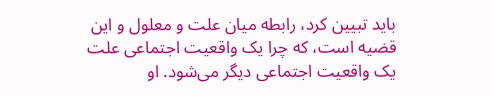باید تبیین کرد، رابطه میان علت و معلول و این قضیه است، که چرا یک واقعیت اجتماعی علت یک واقعیت اجتماعی دیگر می‌شود. او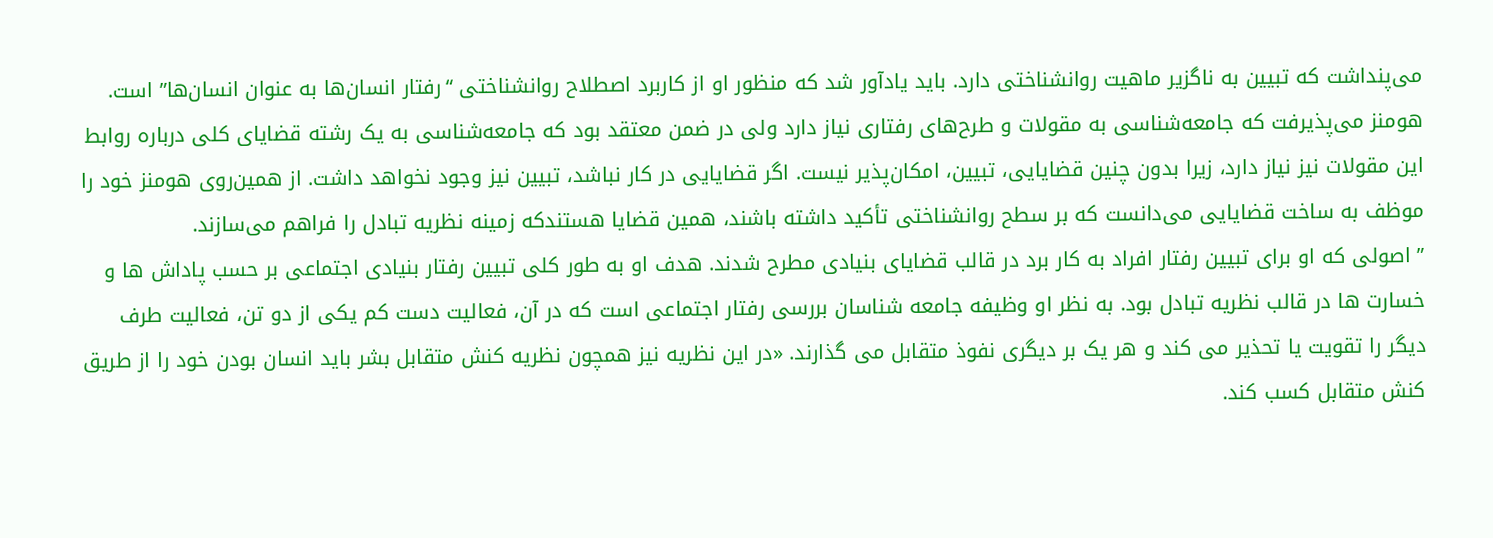می‌پنداشت که تبیین به ناگزیر ماهیت روانشناختی دارد. باید یادآور شد که منظور او از کاربرد اصطلاح روانشناختی “رفتار انسان‌ها به عنوان انسان‌ها” است. هومنز می‌پذیرفت که جامعه‌شناسی به مقولات و طرح‌های رفتاری نیاز دارد ولی در ضمن معتقد بود که جامعه‌شناسی به یک رشته قضایای کلی درباره روابط این مقولات نیز نیاز دارد، زیرا بدون چنین قضایایی، تبیین، امکان‌پذیر نیست. اگر قضایایی در کار نباشد، تبیین نیز وجود نخواهد داشت. از همین‌روی هومنز خود را موظف به ساخت قضایایی می‌دانست که بر سطح روانشناختی تأکید داشته باشند، همین قضایا هستندکه زمینه نظریه تبادل را فراهم می‌سازند.
” اصولی که او برای تبیین رفتار افراد به کار برد در قالب قضایای بنیادی مطرح شدند. هدف او به طور کلی تبیین رفتار بنیادی اجتماعی بر حسب پاداش ها و خسارت ها در قالب نظریه تبادل بود. به نظر او وظیفه جامعه شناسان بررسی رفتار اجتماعی است که در آن، فعالیت دست کم یکی از دو تن، فعالیت طرف دیگر را تقویت یا تحذیر می کند و هر یک بر دیگری نفوذ متقابل می گذارند. «در این نظریه نیز همچون نظریه کنش متقابل بشر باید انسان بودن خود را از طریق کنش متقابل کسب کند.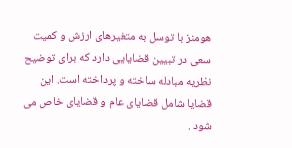هومنز با توسل به متغیرهای ارزش و کمیت سعی در تبیین قضایایی دارد که برای توضیح نظریه مبادله ساخته و پرداخته است. این قضایا شامل قضایای عام و قضایای خاص می شود .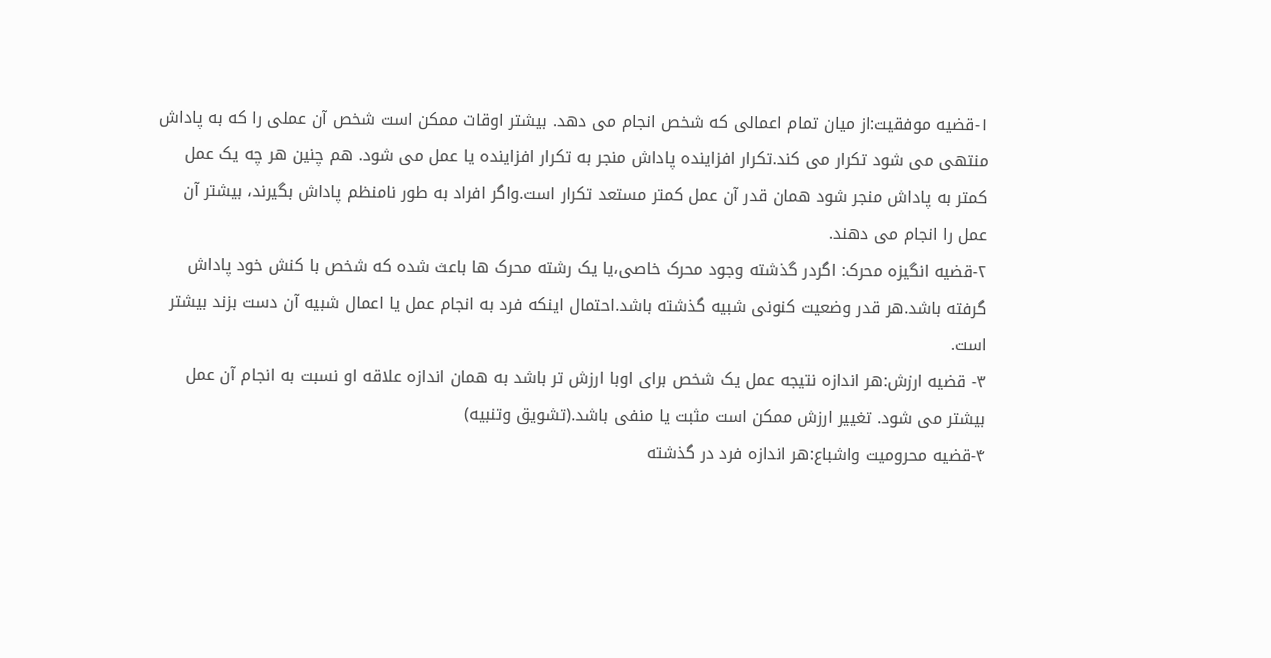۱-قضیه موفقیت:از میان تمام اعمالی که شخص انجام می دهد. بیشتر اوقات ممکن است شخص آن عملی را که به پاداش منتهی می شود تکرار می کند.تکرار افزاینده پاداش منجر به تکرار افزاینده یا عمل می شود. هم چنین هر چه یک عمل کمتر به پاداش منجر شود همان قدر آن عمل کمتر مستعد تکرار است.واگر افراد به طور نامنظم پاداش بگیرند، بیشتر آن عمل را انجام می دهند.
۲-قضیه انگیزه محرک: اگردر گذشته وجود محرک خاصی،یا یک رشته محرک ها باعث شده که شخص با کنش خود پاداش گرفته باشد.هر قدر وضعیت کنونی شبیه گذشته باشد.احتمال اینکه فرد به انجام عمل یا اعمال شبیه آن دست بزند بیشتر است.
۳- قضیه ارزش:هر اندازه نتیجه عمل یک شخص برای اوبا ارزش تر باشد به همان اندازه علاقه او نسبت به انجام آن عمل بیشتر می شود. تغییر ارزش ممکن است مثبت یا منفی باشد.(تشویق وتنبیه)
۴-قضیه محرومیت واشباع:هر اندازه فرد در گذشته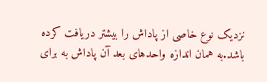نزدیک نوع خاصی از پاداش را بیشتر دریافت کرده باشد.به همان اندازه واحدهای بعد آن پاداش به برای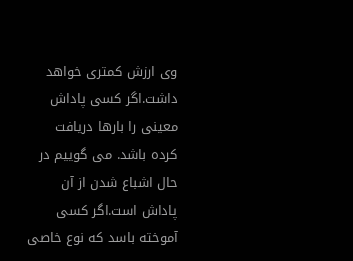وی ارزش کمتری خواهد داشت.اگر کسی پاداش معینی را بارها دریافت کرده باشد. می گوییم در حال اشباع شدن از آن پاداش است.اگر کسی آموخته باسد که نوع خاصی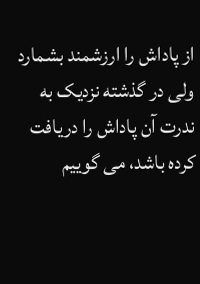از پاداش را ارزشمند بشمارد ولی در گذشته نزدیک به ندرت آن پاداش را دریافت کرده باشد، می گوییم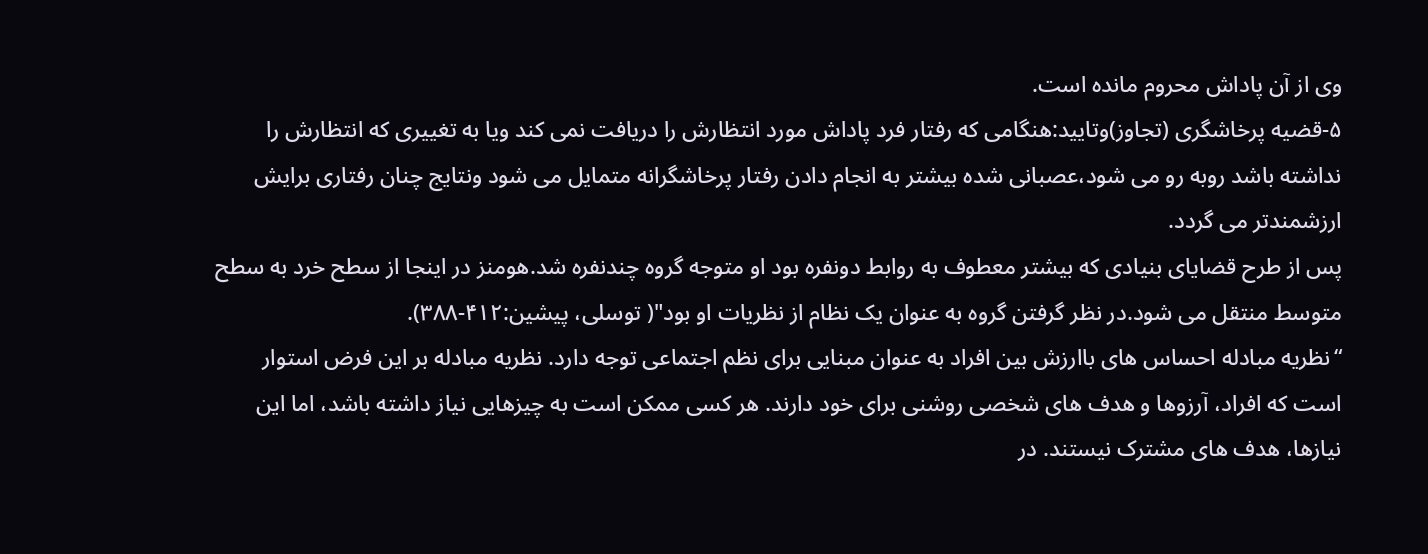وی از آن پاداش محروم مانده است.
۵-قضیه پرخاشگری (تجاوز)وتایید:هنگامی که رفتار فرد پاداش مورد انتظارش را دریافت نمی کند ویا به تغییری که انتظارش را نداشته باشد روبه رو می شود،عصبانی شده بیشتر به انجام دادن رفتار پرخاشگرانه متمایل می شود ونتایج چنان رفتاری برایش ارزشمندتر می گردد.
پس از طرح قضایای بنیادی که بیشتر معطوف به روابط دونفره بود او متوجه گروه چندنفره شد.هومنز در اینجا از سطح خرد به سطح متوسط منتقل می شود.در نظر گرفتن گروه به عنوان یک نظام از نظریات او بود"( توسلی، پیشین:۴۱۲-۳۸۸).
“نظریه مبادله احساس های باارزش بین افراد به عنوان مبنایی برای نظم اجتماعی توجه دارد. نظریه مبادله بر این فرض استوار است که افراد، آرزوها و هدف های شخصی روشنی برای خود دارند. هر کسی ممکن است به چیزهایی نیاز داشته باشد، اما این نیازها، هدف های مشترک نیستند. در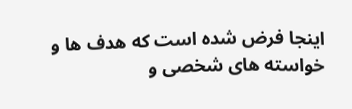اینجا فرض شده است که هدف ها و خواسته های شخصی و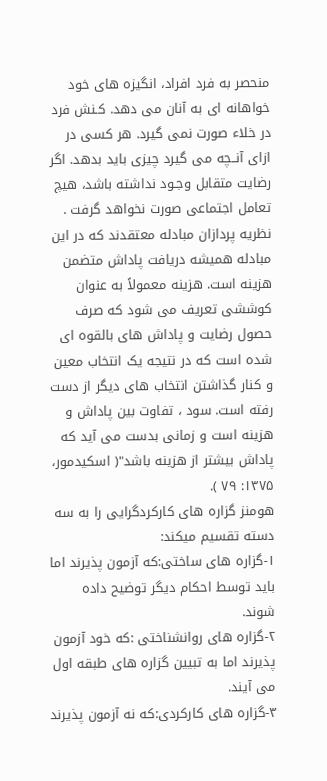منحصر به فرد افراد، انگیزه های خود خواهانه ای به آنان می دهد. کـنش فرد در خلاء صورت نمی گیرد. هر کسی در ازای آنــچه می گیرد چیزی باید بدهد. اگر رضایت متقابل وجـود نداشته باشد، هیچ تعامل اجتماعی صورت نخواهد گرفت . نظریه پردازان مبادله معتقدند که در این مبادله همیشه دریافت پاداش متضمن هزینه است. هزینه معمولاً به عنوان کوششی تعریف می شود که صرف حصول رضایت و پاداش های بالقوه ای شده است که در نتیجه یک انتخاب معین و کنار گذاشتن انتخاب های دیگر از دست رفته است. سود ، تفاوت بین پاداش و هزینه است و زمانی بدست می آید که پاداش بیشتر از هزینه باشد"( اسکیدمور، ۱۳۷۵: ۷۹ ).
هومنز گزاره های کارکردگرایی را به سه دسته تقسیم میکند:
۱-گزاره های ساختی:که آزمون پذیرند اما باید توسط احکام دیگر توضیح داده شوند.
۲-گزاره های روانشناختی :که خود آزمون پذیرند اما به تبیین گزاره های طبقه اول می آیند.
۳-گزاره های کارکردی:که نه آزمون پذیرند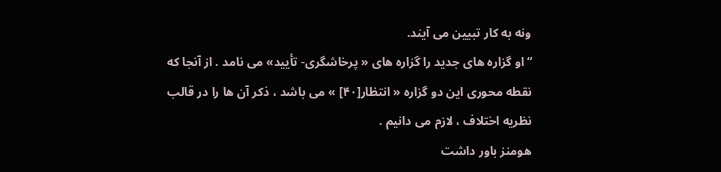ونه به کار تبیین می آیند.
“او گزاره های جدید را گزاره های « پرخاشگری- تأیید» می نامد . از آنجا که نقطه محوری این دو گزاره « انتظار[۴۰] » می باشد ، ذکر آن ها را در قالب نظریه اختلاف ، لازم می دانیم .
هومنز باور داشت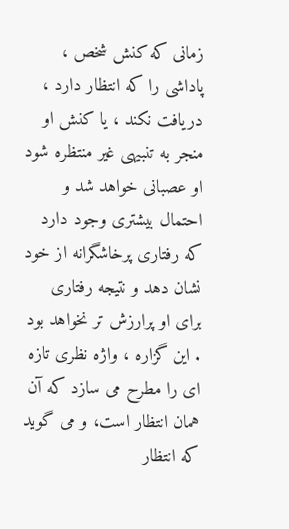زمانی که کنش شخص ، پاداشی را که انتظار دارد ، دریافت نکند ، یا کنش او منجر به تنبیهی غیر منتظره شود او عصبانی خواهد شد و احتمال بیشتری وجود دارد که رفتاری پرخاشگرانه از خود نشان دهد و نتیجه رفتاری برای او پرارزش تر نخواهد بود . این گزاره ، واژه نظری تازه ای را مطرح می سازد که آن همان انتظار است، و می گوید که انتظار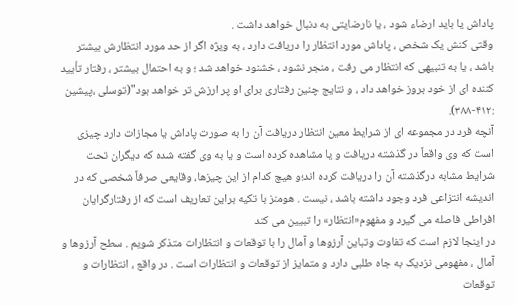پاداش یا باید ارضاء شود ، یا نارضایتی به دنبال خواهد داشت .
وقتی کنش یک شخص ، پاداش مورد انتظار را دریافت دارد ، به ویژه اگر از حد مورد انتظارش بیشتر باشد ، یا به تنبیهی که انتظار می رفت ، منجر نشود ، خشنود خواهد شد ؛ و به احتمال بیشتر ، رفتار تأیید کننده ای از خود بروز خواهد داد ، و نتایج چنین رفتاری برای او پر ارزش تر خواهد بود"(توسلی ،پیشین :۴۱۲-۳۸۸).
آنچه فرد در مجموعه ای از شرایط معین انتظار دریافت آن را به صورت پاداش یا مجازات دارد چیزی است که وی واقعاً در گذشته دریافت و یا مشاهده کرده است و یا به وی گفته شده که دیگران تحت شرایط مشابه درگذشته آن را دریافت کرده اند؛و هیچ کدام از این چیزها، وقایعی صرفاً شخصی که در اندیشه انتزاعی فرد وجود داشته باشد ، نیست . هومنز با تکیه براین تعاریف است که از رفتارگرایان افراطی فاصله می گیرد و مفهوم«انتظار» را تبیین می کند
در اینجا لازم است که تفاوت وتباین آرزوها و آمال را با توقعات و انتظارات متذکر شویم . سطح آرزوها و آمال ، مفهومی نزدیک به جاه طلبی دارد و متمایز از توقعات و انتظارات است . در واقع ، انتظارات و توقعات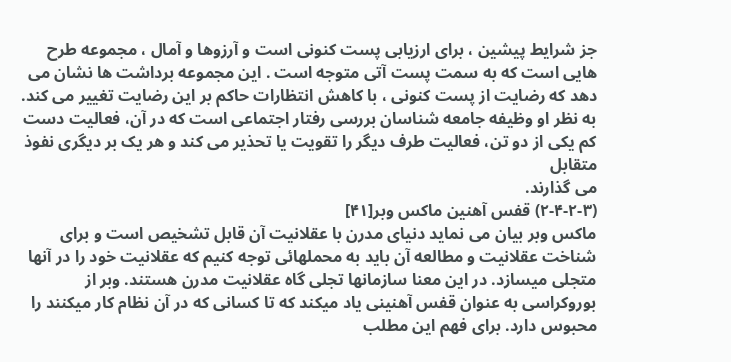جز شرایط پیشین ، برای ارزیابی پست کنونی است و آرزوها و آمال ، مجموعه طرح هایی است که به سمت پست آتی متوجه است . این مجموعه برداشت ها نشان می دهد که رضایت از پست کنونی ، با کاهش انتظارات حاکم بر این رضایت تغییر می کند.
به نظر او وظیفه جامعه شناسان بررسی رفتار اجتماعی است که در آن، فعالیت دست کم یکی از دو تن، فعالیت طرف دیگر را تقویت یا تحذیر می کند و هر یک بر دیگری نفوذ متقابل
می گذارند.
(۲-۴-۲-۳) قفس آهنین ماکس وبر[۴۱]
ماکس وبر بیان می نماید دنیای مدرن با عقلانیت آن قابل تشخیص است و برای شناخت عقلانیت و مطالعه آن باید به محملهائی توجه کنیم که عقلانیت خود را در آنها متجلی میسازد. در این معنا سازمانها تجلی گاه عقلانیت مدرن هستند. وبر از بوروکراسی به عنوان قفس آهنینی یاد میکند که تا کسانی که در آن نظام کار میکنند را محبوس دارد. برای فهم این مطلب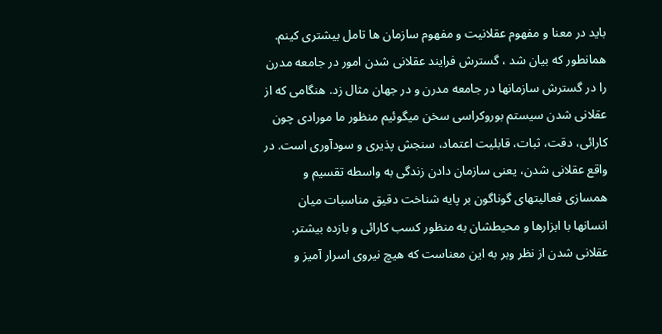باید در معنا و مفهوم عقلانیت و مفهوم سازمان ها تامل بیشتری کینم.
همانطور که بیان شد ، گسترش فرایند عقلانی شدن امور در جامعه مدرن را در گسترش سازمانها در جامعه مدرن و در جهان مثال زد. هنگامی که از عقلانی شدن سیستم بوروکراسی سخن میگوئیم منظور ما مورادی چون کارائی، دقت، ثبات، قابلیت اعتماد، سنجش پذیری و سودآوری است. در واقع عقلانی شدن، یعنی سازمان دادن زندگی به واسطه تقسیم و همسازی فعالیتهای گوناگون بر پایه شناخت دقیق مناسبات میان انسانها با ابزارها و محیطشان به منظور کسب کارائی و بازده بیشتر. عقلانی شدن از نظر وبر به این معناست که هیچ نیروی اسرار آمیز و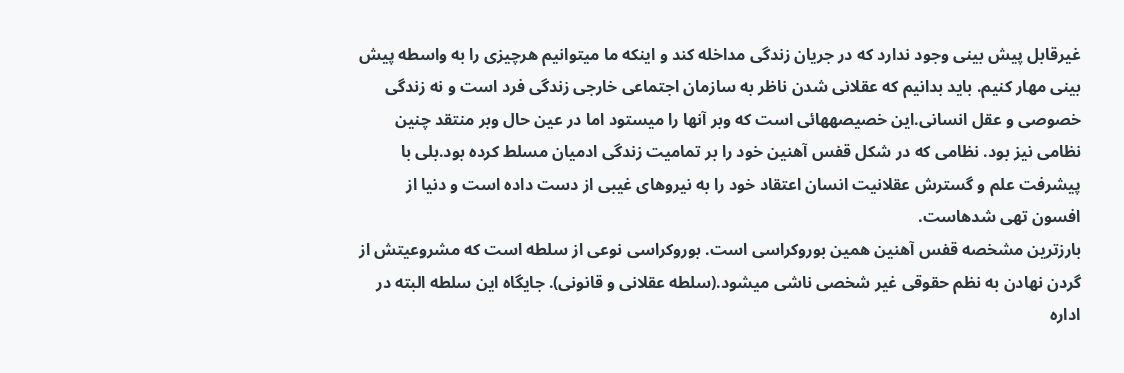غیرقابل پیش بینی وجود ندارد که در جریان زندگی مداخله کند و اینکه ما میتوانیم هرچیزی را به واسطه پیش بینی مهار کنیم. باید بدانیم که عقلانی شدن ناظر به سازمان اجتماعی خارجی زندگی فرد است و نه زندگی خصوصی و عقل انسانی.این خصیصههائی است که وبر آنها را میستود اما در عین حال وبر منتقد چنین نظامی نیز بود. نظامی که در شکل قفس آهنین خود را بر تمامیت زندگی ادمیان مسلط کرده بود.بلی با پیشرفت علم و گسترش عقلانیت انسان اعتقاد خود را به نیروهای غیبی از دست داده است و دنیا از افسون تهی شدهاست.
بارزترین مشخصه قفس آهنین همین بوروکراسی است. بوروکراسی نوعی از سلطه است که مشروعیتش از گردن نهادن به نظم حقوقی غیر شخصی ناشی میشود.(سلطه عقلانی و قانونی). جایگاه این سلطه البته در اداره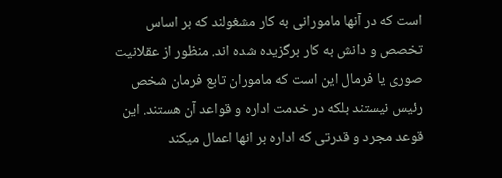است که در آنها مامورانی به کار مشغولند که بر اساس تخصص و دانش به کار برگزیده شده اند. منظور از عقلانیت صوری یا فرمال این است که ماموران تابع فرمان شخص رئیس نیستند بلکه در خدمت اداره و قواعد آن هستند. این قوعد مجرد و قدرتی که اداره بر انها اعمال میکند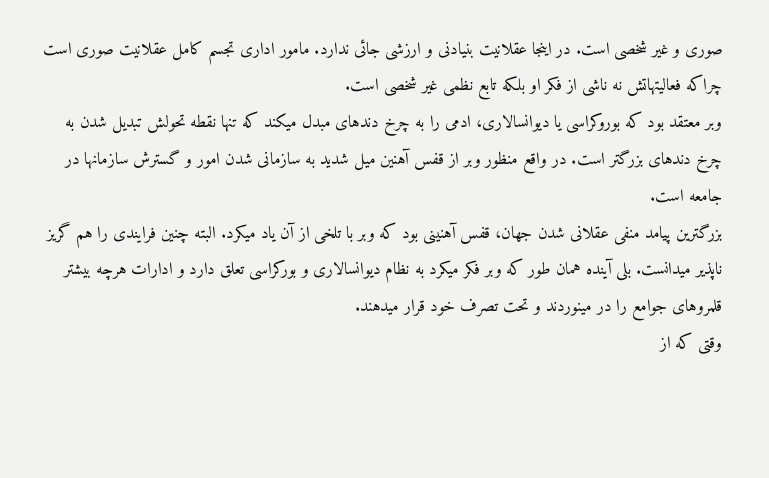صوری و غیر شخصی است. در اینجا عقلانیت بنیادنی و ارزشی جائی ندارد. مامور اداری تجسم کامل عقلانیت صوری است چراکه فعالیتهاتش نه ناشی از فکر او بلکه تابع نظمی غیر شخصی است.
وبر معتقد بود که بوروکراسی یا دیوانسالاری، ادمی را به چرخ دندهای مبدل میکند که تنها نقطه تحولش تبدیل شدن به چرخ دندهای بزرگتر است. در واقع منظور وبر از قفس آهنین میل شدید به سازمانی شدن امور و گسترش سازمانها در جامعه است.
بزرگترین پیامد منفی عقلانی شدن جهان، قفس آهنینی بود که وبر با تلخی از آن یاد میکرد. البته چنین فرایندی را هم گریز ناپذیر میدانست. بلی آینده همان طور که وبر فکر میکرد به نظام دیوانسالاری و بورکراسی تعلق دارد و ادارات هرچه بیشتر قلمروهای جوامع را در مینوردند و تحت تصرف خود قرار میدهند.
وقتی که از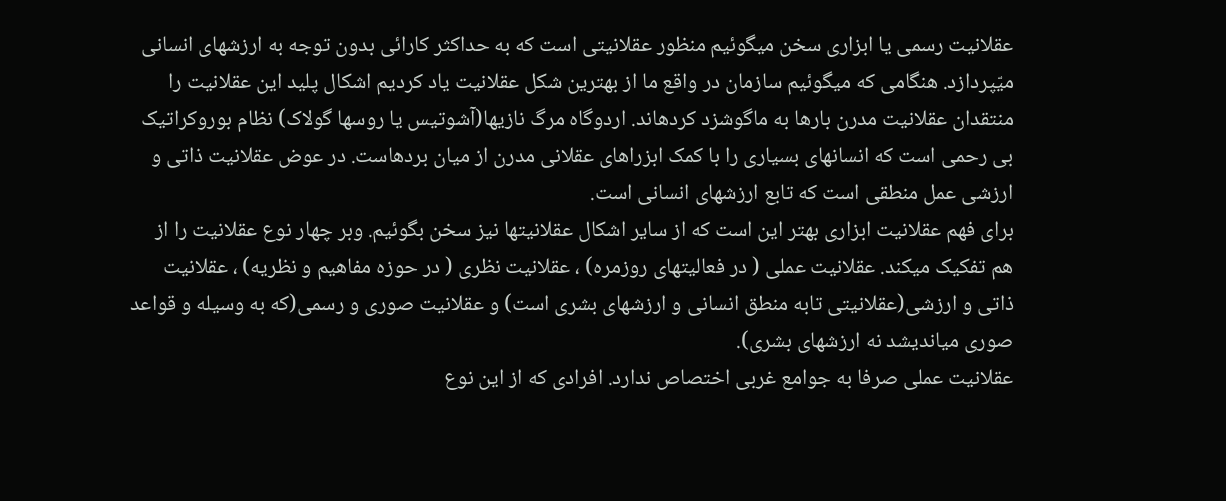عقلانیت رسمی یا ابزاری سخن میگوئیم منظور عقلانیتی است که به حداکثر کارائی بدون توجه به ارزشهای انسانی میّپردازد. هنگامی که میگوئیم سازمان در واقع ما از بهترین شکل عقلانیت یاد کردیم اشکال پلید این عقلانیت را منتقدان عقلانیت مدرن بارها به ماگوشزد کردهاند. اردوگاه مرگ نازیها(آشوتیس یا روسها گولاک) نظام بوروکراتیک بی رحمی است که انسانهای بسیاری را با کمک ابزراهای عقلانی مدرن از میان بردهاست. در عوض عقلانیت ذاتی و ارزشی عمل منطقی است که تابع ارزشهای انسانی است.
برای فهم عقلانیت ابزاری بهتر این است که از سایر اشکال عقلانیتها نیز سخن بگوئیم. وبر چهار نوع عقلانیت را از هم تفکیک میکند. عقلانیت عملی ( در فعالیتهای روزمره) ، عقلانیت نظری ( در حوزه مفاهیم و نظریه) ، عقلانیت ذاتی و ارزشی(عقلانیتی تابه منطق انسانی و ارزشهای بشری است) و عقلانیت صوری و رسمی(که به وسیله و قواعد صوری میاندیشد نه ارزشهای بشری).
عقلانیت عملی صرفا به جوامع غربی اختصاص ندارد. افرادی که از این نوع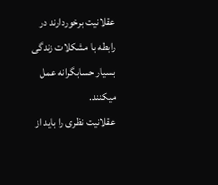عقلانیت برخوردارند در رابطه با مشکلات زندگی بسیار حسابگرانه عمل میکنند.
عقلانیت نظری را باید از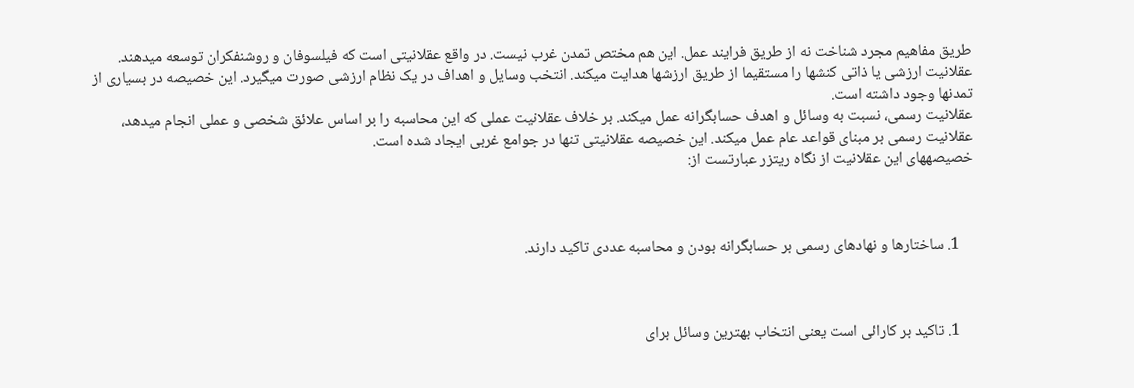طریق مفاهیم مجرد شناخت نه از طریق فرایند عمل. این هم مختص تمدن غرب نیست. در واقع عقلانیتی است که فیلسوفان و روشنفکران توسعه میدهند.
عقلانیت ارزشی یا ذاتی کنشها را مستقیما از طریق ارزشها هدایت میکند. انتخب وسایل و اهداف در یک نظام ارزشی صورت میگیرد. این خصیصه در بسیاری از تمدنها وجود داشته است.
عقلانیت رسمی، نسبت به وسائل و اهدف حسابگرانه عمل میکند. بر خلاف عقلانیت عملی که این محاسبه را بر اساس علائق شخصی و عملی انجام میدهد، عقلانیت رسمی بر مبنای قواعد عام عمل میکند. این خصیصه عقلانیتی تنها در جوامع غربی ایجاد شده است.
خصیصههای این عقلانیت از نگاه ریتزر عبارتست از:



    1. ساختارها و نهادهای رسمی بر حسابگرانه بودن و محاسبه عددی تاکید دارند.



    1. تاکید بر کارائی است یعنی انتخاب بهترین وسائل برای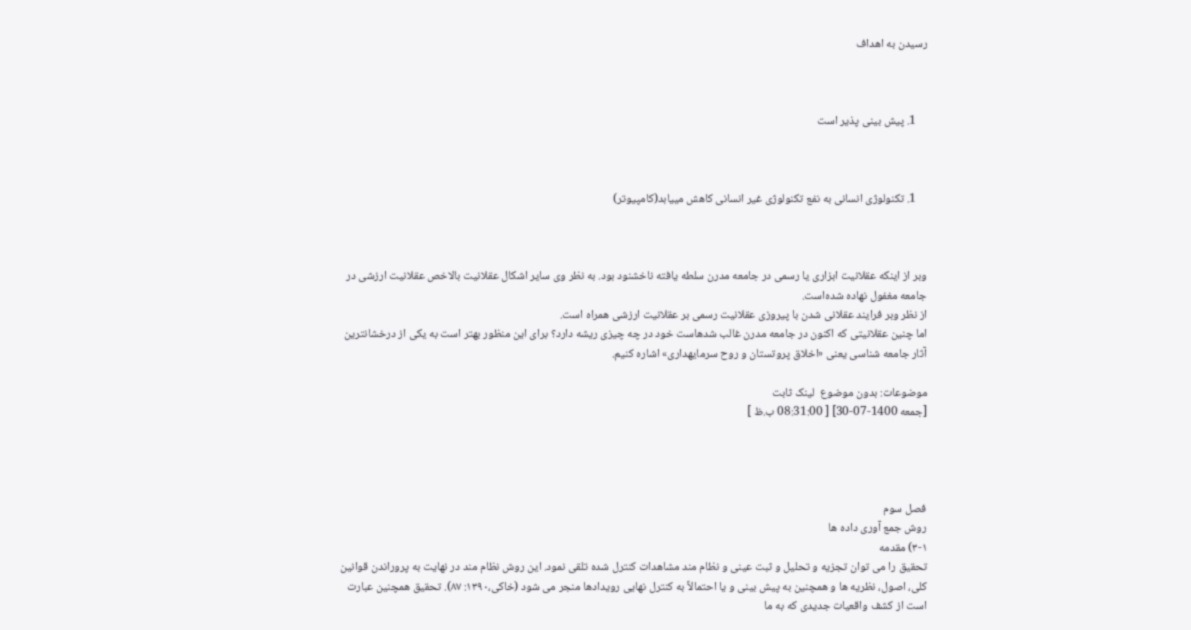رسیدن به اهداف



    1. پیش بینی پذیر است



    1. تکنولوژی انسانی به نفع تکنولوژی غیر انسانی کاهش مییابد(کامپیوتر)



وبر از اینکه عقلانیت ابزاری یا رسمی در جامعه مدرن سلطه یافته ناخشنود بود. به نظر وی سایر اشکال عقلانیت بالاخص عقلانیت ارزشی در جامعه مغفول نهاده شده‌است.
از نظر وبر فرایند عقلانی شدن با پیروزی عقلانیت رسمی بر عقلانیت ارزشی همراه است.
اما چنین عقلانیتی که اکنون در جامعه مدرن غالب شدهاست خود در چه چیزی ریشه دارد؟ برای این منظور بهتر است به یکی از درخشانترین آثار جامعه شناسی یعنی «اخلاق پروتستان و روح سرمایهداری» اشاره کنیم.

موضوعات: بدون موضوع  لینک ثابت
[جمعه 1400-07-30] [ 08:31:00 ب.ظ ]




فصل سوم
روش جمع آوری داده ها
۳-۱) مقدمه
تحقیق را می توان تجزیه و تحلیل و ثبت عینی و نظام مند مشاهدات کنترل شده تلقی نمود. این روش نظام مند در نهایت به پروراندن قوانین کلی، اصول، نظریه ها و همچنین به پیش بینی و یا احتمالاً به کنترل نهایی رویدادها منجر می شود (خاکی،۱۳۹۰: ۸۷). تحقیق همچنین عبارت است از کشف واقعیات جدیدی که به ما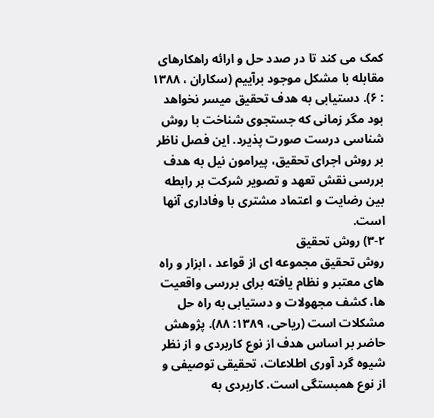کمک می کند تا در صدد حل و ارائه راهکارهای مقابله با مشکل موجود برآییم (سکاران ، ۱۳۸۸ : ۶). دستیابی به هدف تحقیق میسر نخواهد بود مگر زمانی که جستجوی شناخت با روش شناسی درست صورت پذیرد. این فصل ناظر بر روش اجرای تحقیق، پیرامون نیل به هدف بررسی نقش تعهد و تصویر شرکت بر رابطه بین رضایت و اعتماد مشتری با وفاداری آنها است.
۳-۲) روش تحقیق
روش تحقیق مجموعه ای از قواعد ، ابزار و راه های معتبر و نظام یافته برای بررسی واقعیت ها، کشف مجهولات و دستیابی به راه حل مشکلات است (ریاحی، ۱۳۸۹: ۸۸). پژوهش حاضر بر اساس هدف از نوع کاربردی و از نظر شیوه گرد آوری اطلاعات، تحقیقی توصیفی و از نوع همبستگی است. کاربردی به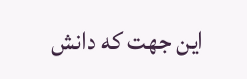این جهت که دانش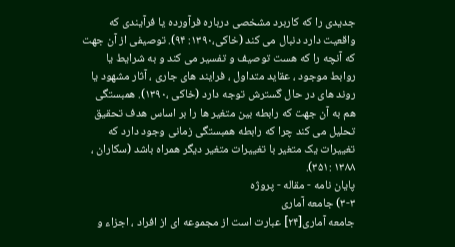جدیدی را که کاربرد مشخصی درباره فرآورده یا فرآیندی که واقعیت دارد دنبال می کند (خاکی،۱۳۹۰: ۹۴). توصیفی از آن جهت که آنچه را که هست توصیف و تفسیر می کند و به شرایط یا روابط موجود ، عقاید متداول ، فرایند های جاری ، آثار مشهود یا روند های در حال گسترش توجه دارد (خاکی ،۱۳۹۰). همبستگی هم به آن جهت که رابطه بین متغیر ها را بر اساس هدف تحقیق تحلیل می کند چرا که رابطه همبستگی زمانی وجود دارد که تغییرات یک متغیر با تغییرات متغیر دیگر همراه باشد (سکاران ، ۱۳۸۸ :۳۵۱).
پایان نامه - مقاله - پروژه
۳-۳) جامعه آماری
جامعه آماری[۲۴] عبارت است از مجموعه ای از افراد ، اجزاء و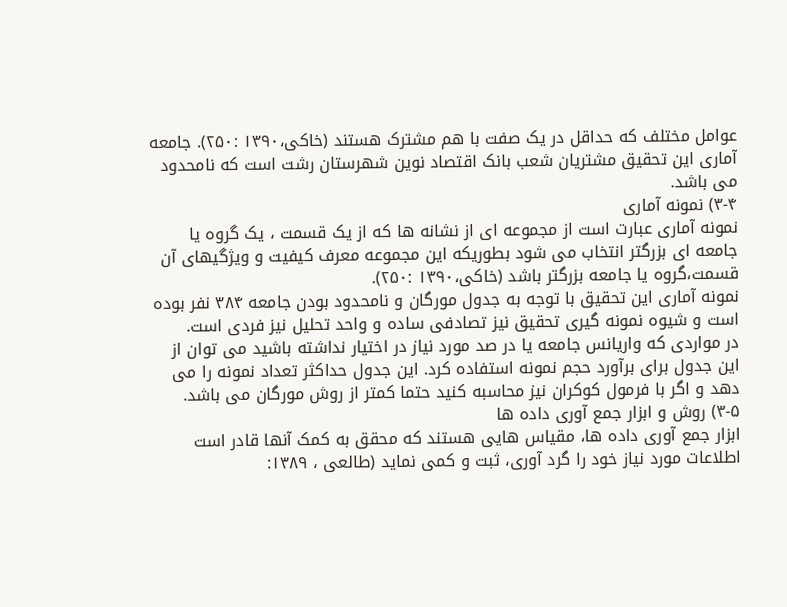عوامل مختلف که حداقل در یک صفت با هم مشترک هستند (خاکی،۱۳۹۰ :۲۵۰). جامعه آماری این تحقیق مشتریان شعب بانک اقتصاد نوین شهرستان رشت است که نامحدود می باشد.
۳-۴) نمونه آماری
نمونه آماری عبارت است از مجموعه ای از نشانه ها که از یک قسمت ، یک گروه یا جامعه ای بزرگتر انتخاب می شود بطوریکه این مجموعه معرف کیفیت و ویژگیهای آن قسمت،گروه یا جامعه بزرگتر باشد (خاکی،۱۳۹۰ :۲۵۰).
نمونه آماری این تحقیق با توجه به جدول مورگان و نامحدود بودن جامعه ۳۸۴ نفر بوده است و شیوه نمونه گیری تحقیق نیز تصادفی ساده و واحد تحلیل نیز فردی است.
در مواردی که واریانس جامعه یا در صد مورد نیاز در اختیار نداشته باشید می توان از این جدول برای برآورد حجم نمونه استفاده کرد. این جدول حداکثر تعداد نمونه را می دهد و اگر با فرمول کوکران نیز محاسبه کنید حتما کمتر از روش مورگان می باشد.
۳-۵) روش و ابزار جمع آوری داده ها
ابزار جمع آوری داده ها، مقیاس هایی هستند که محقق به کمک آنها قادر است اطلاعات مورد نیاز خود را گرد آوری، ثبت و کمی نماید (طالعی ، ۱۳۸۹: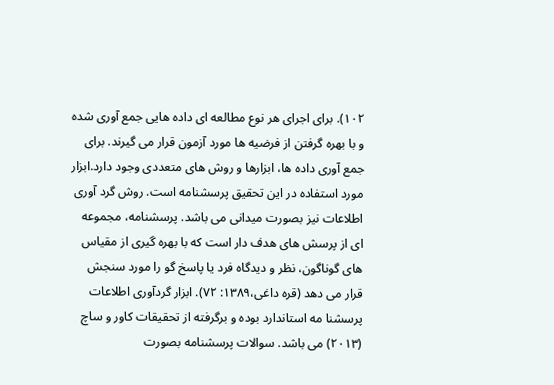۱۰۲). برای اجرای هر نوع مطالعه ای داده هایی جمع آوری شده و با بهره گرفتن از فرضیه ها مورد آزمون قرار می گیرند. برای جمع آوری داده ها، ابزارها و روش های متعددی وجود دارد.ابزار مورد استفاده در این تحقیق پرسشنامه است. روش گرد آوری اطلاعات نیز بصورت میدانی می باشد. پرسشنامه، مجموعه ای از پرسش های هدف دار است که با بهره گیری از مقیاس های گوناگون، نظر و دیدگاه فرد یا پاسخ گو را مورد سنجش قرار می دهد (قره داغی،۱۳۸۹: ۷۲). ابزار گردآوری اطلاعات پرسشنا مه استاندارد بوده و برگرفته از تحقیقات کاور و ساچ (۲۰۱۳) می باشد. سوالات پرسشنامه بصورت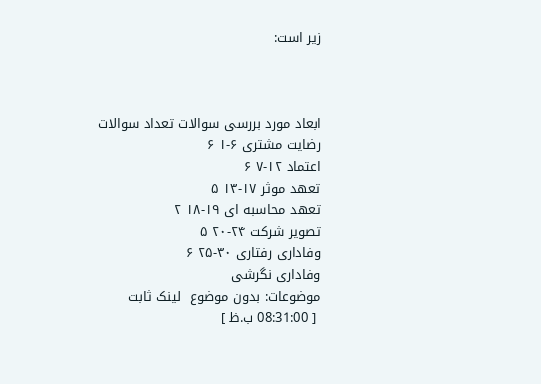زیر است:



ابعاد مورد بررسی سوالات تعداد سوالات
رضایت مشتری ۶-۱ ۶
اعتماد ۱۲-۷ ۶
تعهد موثر ۱۷-۱۳ ۵
تعهد محاسبه ای ۱۹-۱۸ ۲
تصویر شرکت ۲۴-۲۰ ۵
وفاداری رفتاری ۳۰-۲۵ ۶
وفاداری نگرشی
موضوعات: بدون موضوع  لینک ثابت
 [ 08:31:00 ب.ظ ]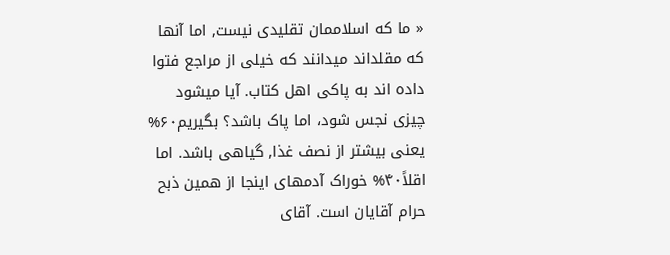« ما که اسلاممان تقلیدی نیست, اما آنها که مقلداند میدانند که خیلی از مراجع فتوا داده اند به پاکی اهل کتاب. آیا میشود چیزی نجس شود، اما پاک باشد؟ بگیریم۶۰% یعنی بیشتر از نصف غذا, گیاهی باشد. اما اقلاً۴۰% خوراک آدمهای اینجا از همین ذبح حرام آقایان است. آقای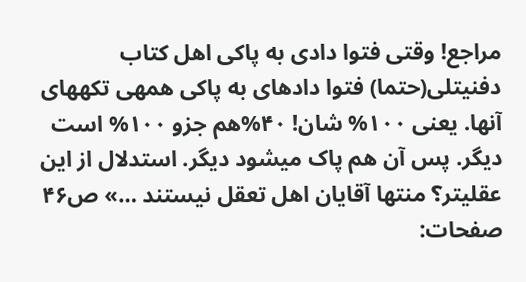مراجع! وقتی فتوا دادی به پاکی اهل کتاب دفنیتلی(حتما) فتوا دادهای به پاکی همهی تکههای آنها. یعنی ۱۰۰% شان! ۴۰%هم جزو ۱۰۰% است دیگر. پس آن هم پاک میشود دیگر. استدلال از این عقلیتر؟ منتها آقایان اهل تعقل نیستند …» ص۴۶
صفحات: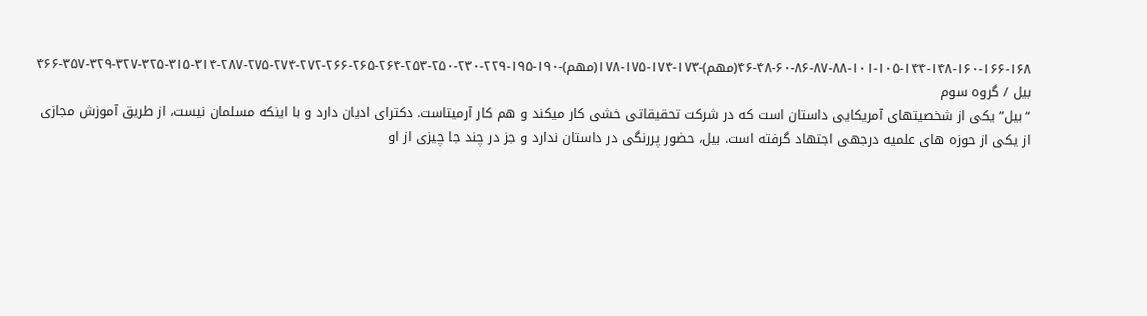۴۶-۴۸-۶۰-۸۶-۸۷-۸۸-۱۰۱-۱۰۵-۱۴۴-۱۴۸-۱۶۰-۱۶۶-۱۶۸(مهم)-۱۷۳-۱۷۴-۱۷۵-۱۷۸(مهم)-۱۹۰-۱۹۵-۲۲۹-۲۳۰-۲۵۰-۲۵۳-۲۶۴-۲۶۵-۲۶۶-۲۷۲-۲۷۴-۲۷۵-۲۸۷-۳۱۴-۳۱۵-۳۲۵-۳۲۷-۳۲۹-۳۵۷-۴۶۶
بیل / گروه سوم
“بیل” یکی از شخصیتهای آمریکایی داستان است که در شرکت تحقیقاتی خشی کار میکند و هم کار آرمیتاست. دکترای ادیان دارد و با اینکه مسلمان نیست، از طریق آموزش مجازی از یکی از حوزه های علمیه درجهی اجتهاد گرفته است. بیل، حضور پررنگی در داستان ندارد و جز در چند جا چیزی از او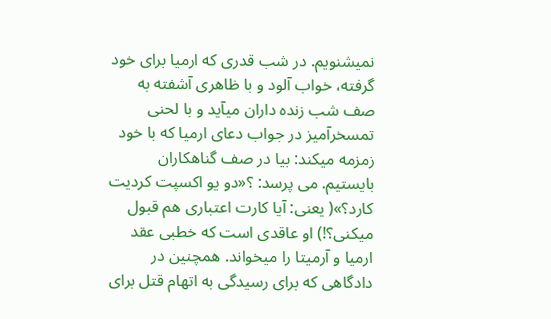نمیشنویم. در شب قدری که ارمیا برای خود گرفته، خواب آلود و با ظاهری آشفته به صف شب زنده داران میآید و با لحنی تمسخرآمیز در جواب دعای ارمیا که با خود زمزمه میکند: بیا در صف گناهکاران بایستیم. می پرسد: ؟«دو یو اکسپت کردیت کارد؟»( یعنی: آیا کارت اعتباری هم قبول میکنی؟!) او عاقدی است که خطبی عقد ارمیا و آرمیتا را میخواند. همچنین در دادگاهی که برای رسیدگی به اتهام قتل برای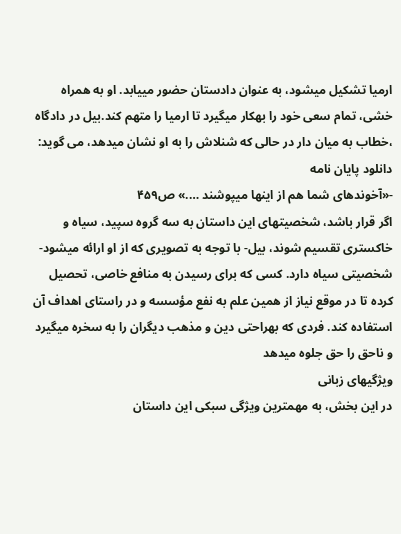ارمیا تشکیل میشود، به عنوان دادستان حضور مییابد. او به همراه خشی، تمام سعی خود را بهکار میگیرد تا ارمیا را متهم کند.بیل در دادگاه ،خطاب به میان دار در حالی که شنلاش را به او نشان میدهد، می گوید:
دانلود پایان نامه
-«آخوندهای شما هم از اینها میپوشند ….» ص۴۵۹
اگر قرار باشد، شخصیتهای این داستان به سه گروه سپید، سیاه و خاکستری تقسیم شوند، بیل- با توجه به تصویری که از او ارائه میشود-شخصیتی سیاه دارد. کسی که برای رسیدن به منافع خاصی، تحصیل کرده تا در موقع نیاز از همین علم به نفع مؤسسه و در راستای اهداف آن استفاده کند. فردی که بهراحتی دین و مذهب دیگران را به سخره میگیرد و ناحق را حق جلوه میدهد
ویژگیهای زبانی
در این بخش، به مهمترین ویژگی سبکی این داستان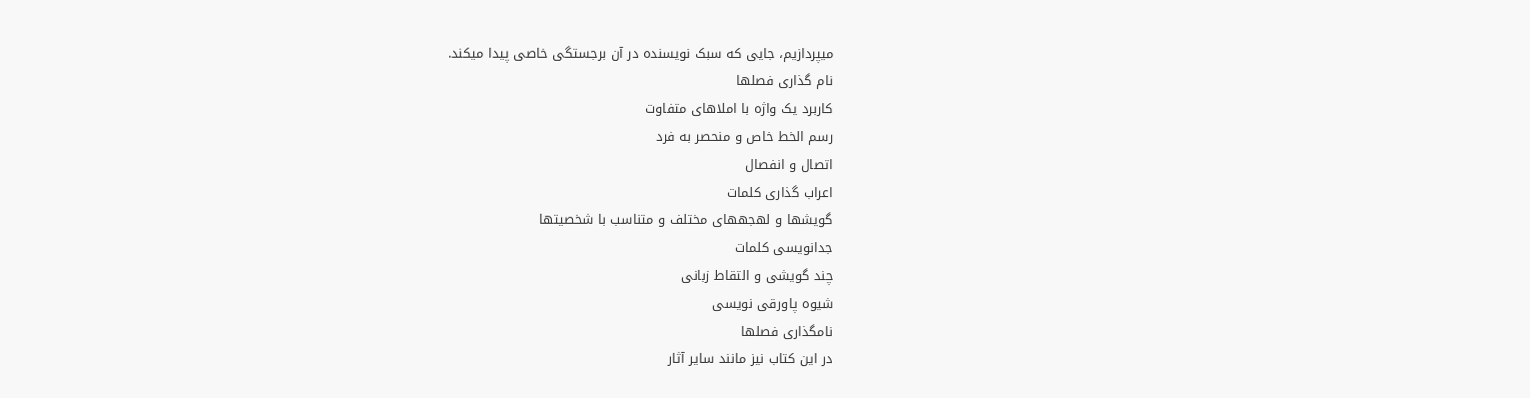میپردازیم، جایی که سبک نویسنده در آن برجستگی خاصی پیدا میکند.
نام گذاری فصلها
کاربرد یک واژه با املاهای متفاوت
رسم الخط خاص و منحصر به فرد
اتصال و انفصال
اعراب گذاری کلمات
گویشها و لهجههای مختلف و متناسب با شخصیتها
جدانویسی کلمات
چند گویشی و التقاط زبانی
شیوه پاورقی نویسی
نامگذاری فصلها
در این کتاب نیز مانند سایر آثار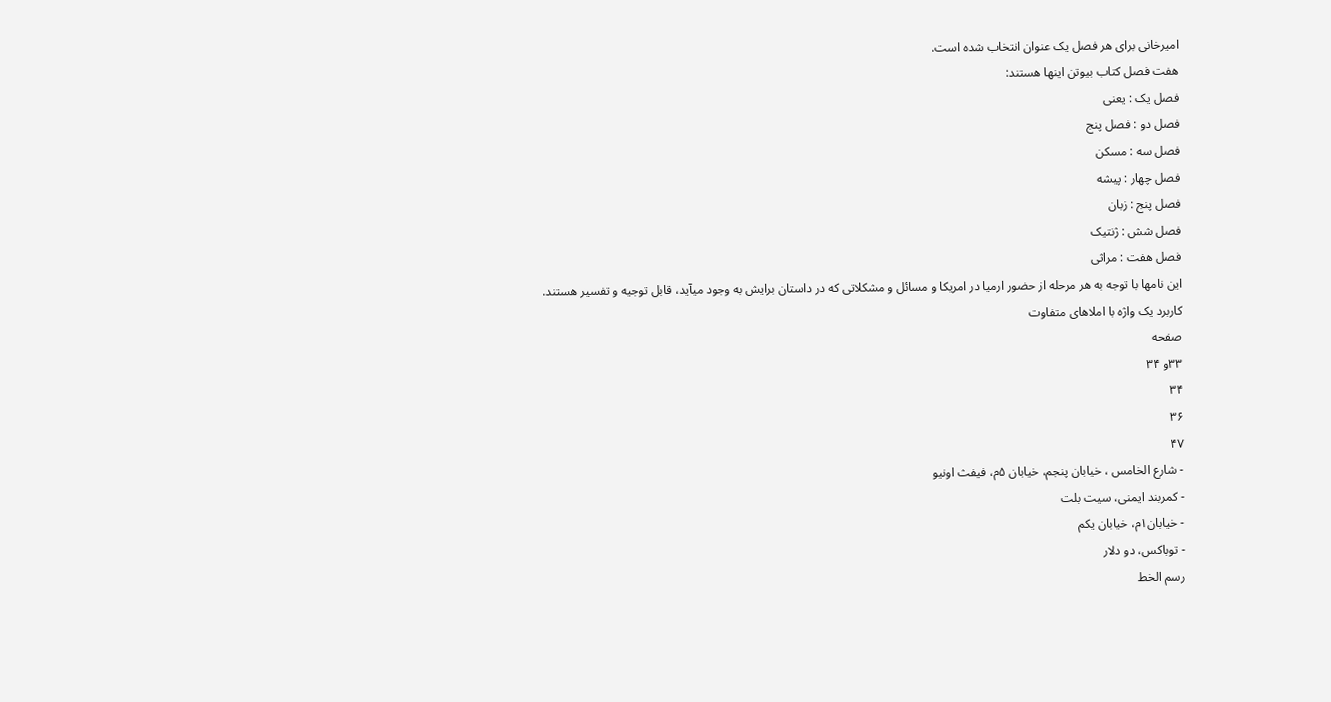امیرخانی برای هر فصل یک عنوان انتخاب شده است.
هفت فصل کتاب بیوتن اینها هستند:
فصل یک : یعنی
فصل دو : فصل پنج
فصل سه : مسکن
فصل چهار : پیشه
فصل پنج : زبان
فصل شش : ژنتیک
فصل هفت : مراثی
این نامها با توجه به هر مرحله از حضور ارمیا در امریکا و مسائل و مشکلاتی که در داستان برایش به وجود میآید، قابل توجیه و تفسیر هستند.
کاربرد یک واژه با املاهای متفاوت
صفحه
۳۳و ۳۴
۳۴
۳۶
۴۷
- شارع الخامس ، خیابان پنجم، خیابان ۵م، فیفث اونیو
- کمربند ایمنی، سیت بلت
- خیابان۱م، خیابان یکم
- توباکس، دو دلار
رسم الخط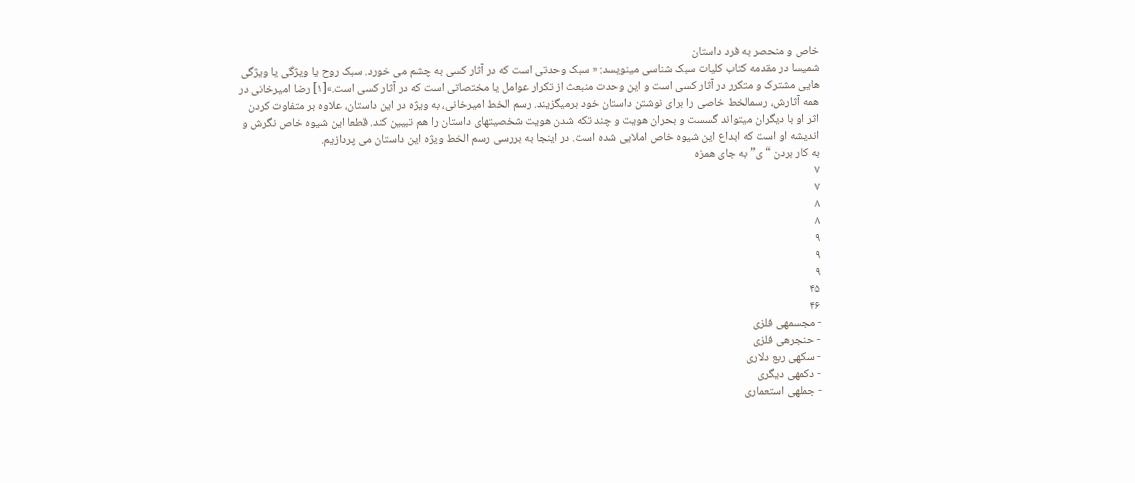خاص و منحصر به فرد داستان
شمیسا در مقدمه کتاب کلیات سبک شناسی مینویسد: « سبک وحدتی است که در آثار کسی به چشم می خورد. سبک روح یا ویژگی یا ویژگی هایی مشترک و متکرر در آثار کسی است و این وحدت منبعث از تکرار عوامل یا مختصاتی است که در آثار کسی است.»[۱] رضا امیرخانی در همه آثارش، رسمالخط خاصی را برای نوشتن داستان خود برمیگزیند. رسم الخط امیرخانی، به ویژه در این داستان، علاوه بر متفاوت کردن اثر او با دیگران میتواند گسست و بحران هویت و چند تکه شدن هویت شخصیتهای داستان را هم تبیین کند. قطعا این شیوه خاص نگرش و اندیشه او است که ابداع این شیوه خاص املایی شده است. در اینجا به بررسی رسم الخط ویژه این داستان می پردازیم.
به کار بردن “ی” به جای همزه
۷
۷
۸
۸
۹
۹
۹
۴۵
۴۶
- مجسمهی فلزی
- حنجرهی فلزی
- سکهی ربع دلاری
- دکمهی دیگری
- جملهی استعماری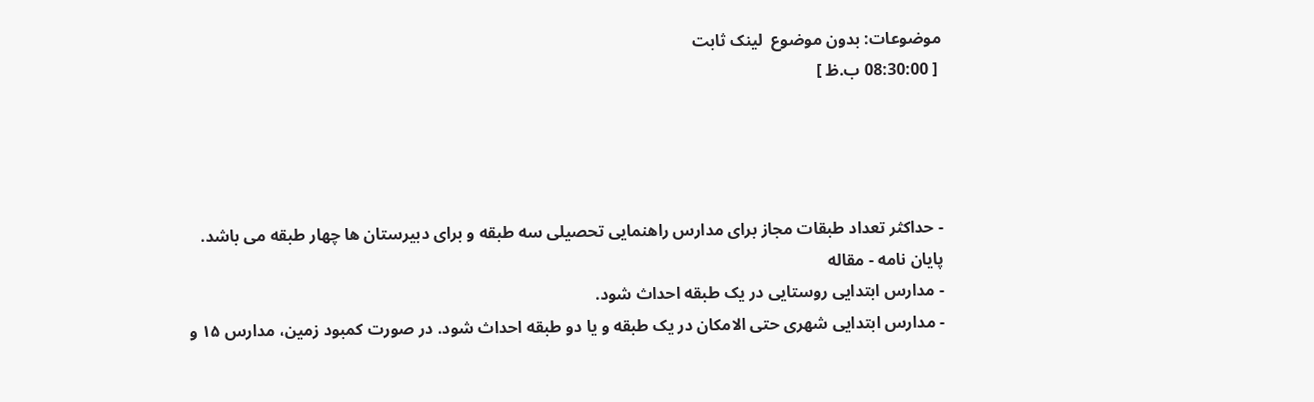موضوعات: بدون موضوع  لینک ثابت
 [ 08:30:00 ب.ظ ]




- حداکثر تعداد طبقات مجاز برای مدارس راهنمایی تحصیلی سه طبقه و برای دبیرستان ها چهار طبقه می باشد.
پایان نامه - مقاله
- مدارس ابتدایی روستایی در یک طبقه احداث شود.
- مدارس ابتدایی شهری حتی الامکان در یک طبقه و یا دو طبقه احداث شود. در صورت کمبود زمین، مدارس ۱۵ و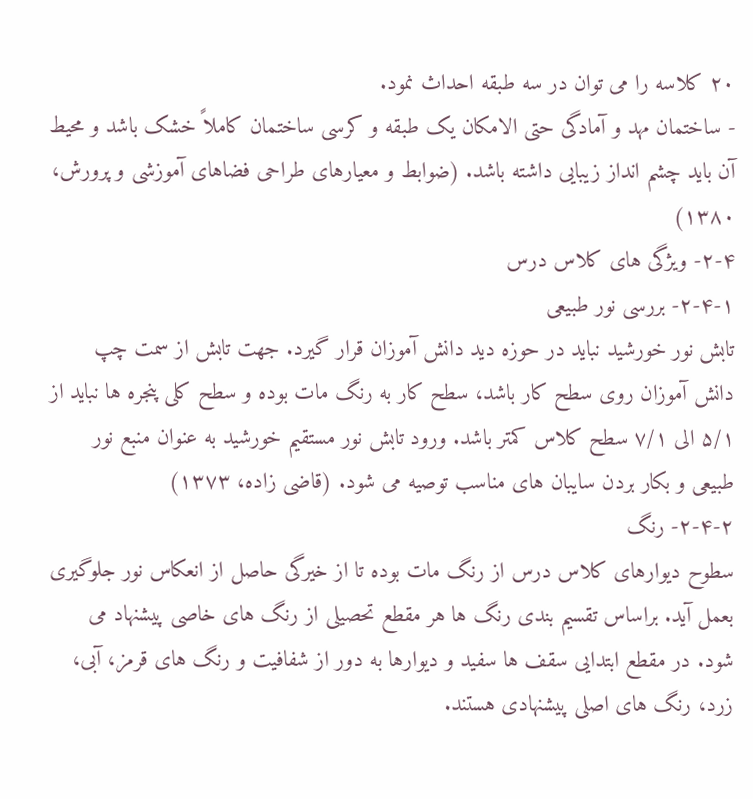۲۰ کلاسه را می توان در سه طبقه احداث نمود.
- ساختمان مهد و آمادگی حتی الامکان یک طبقه و کرسی ساختمان کاملاً خشک باشد و محیط آن باید چشم انداز زیبایی داشته باشد. (ضوابط و معیارهای طراحی فضاهای آموزشی و پرورش، ۱۳۸۰)
۲-۴- ویژگی های کلاس درس
۲-۴-۱- بررسی نور طبیعی
تابش نور خورشید نباید در حوزه دید دانش آموزان قرار گیرد. جهت تابش از سمت چپ دانش آموزان روی سطح کار باشد، سطح کار به رنگ مات بوده و سطح کلی پنجره ها نباید از ۵/۱ الی ۷/۱ سطح کلاس کمتر باشد. ورود تابش نور مستقیم خورشید به عنوان منبع نور طبیعی و بکار بردن سایبان های مناسب توصیه می شود. (قاضی زاده، ۱۳۷۳)
۲-۴-۲- رنگ
سطوح دیوارهای کلاس درس از رنگ مات بوده تا از خیرگی حاصل از انعکاس نور جلوگیری بعمل آید. براساس تقسیم بندی رنگ ها هر مقطع تحصیلی از رنگ های خاصی پیشنهاد می شود. در مقطع ابتدایی سقف ها سفید و دیوارها به دور از شفافیت و رنگ های قرمز، آبی، زرد، رنگ های اصلی پیشنهادی هستند.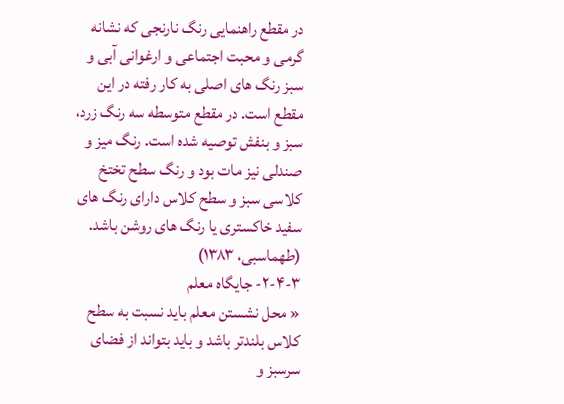در مقطع راهنمایی رنگ نارنجی که نشانه گرمی و محبت اجتماعی و ارغوانی آبی و سبز رنگ های اصلی به کار رفته در این مقطع است. در مقطع متوسطه سه رنگ زرد، سبز و بنفش توصیه شده است. رنگ میز و صندلی نیز مات بود و رنگ سطح تختخ کلاسی سبز و سطح کلاس دارای رنگ های سفید خاکستری یا رنگ های روشن باشد. (طهماسبی، ۱۳۸۳)
۲-۴-۳- جایگاه معلم
« محل نشستن معلم باید نسبت به سطح کلاس بلندتر باشد و باید بتواند از فضای سرسبز و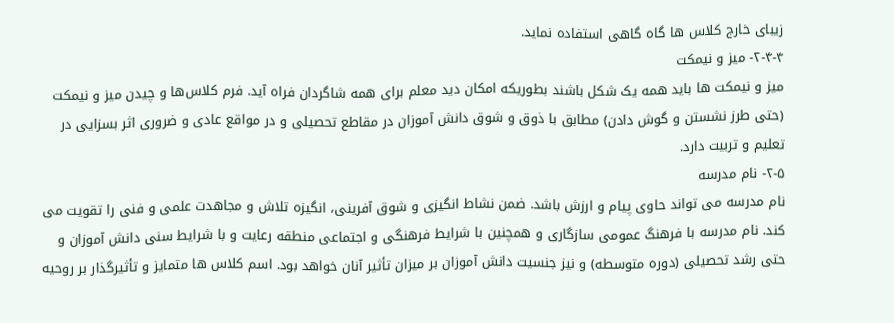زیبای خارج کلاس ها گاه گاهی استفاده نماید.
۲-۴-۴- میز و نیمکت
میز و نیمکت ها باید همه یک شکل باشند بطوریکه امکان دید معلم برای همه شاگردان فراه آید. فرم کلاس‌ها و چیدن میز و نیمکت (حتی طرز نشستن و گوش دادن) مطابق با ذوق و شوق دانش آموزان در مقاطع تحصیلی و در مواقع عادی و ضروری اثر بسزایی در تعلیم و تربیت دارد.
۲-۵- نام مدرسه
نام مدرسه می تواند حاوی پیام و ارزش باشد. ضمن نشاط انگیزی و شوق آفرینی، انگیزه تلاش و مجاهدت علمی و فنی را تقویت می کند. نام مدرسه با فرهنگ عمومی سازگاری و همچنین با شرایط فرهنگی و اجتماعی منطقه رعایت و با شرایط سنی دانش آموزان و حتی رشد تحصیلی (دوره متوسطه) و نیز جنسیت دانش آموزان بر میزان تأثیر آنان خواهد بود. اسم کلاس ها متمایز و تأثیرگذار بر روحیه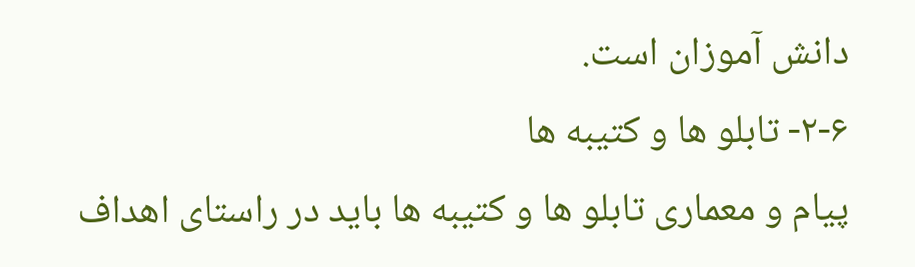دانش آموزان است.
۲-۶- تابلو ها و کتیبه ها
پیام و معماری تابلو ها و کتیبه ها باید در راستای اهداف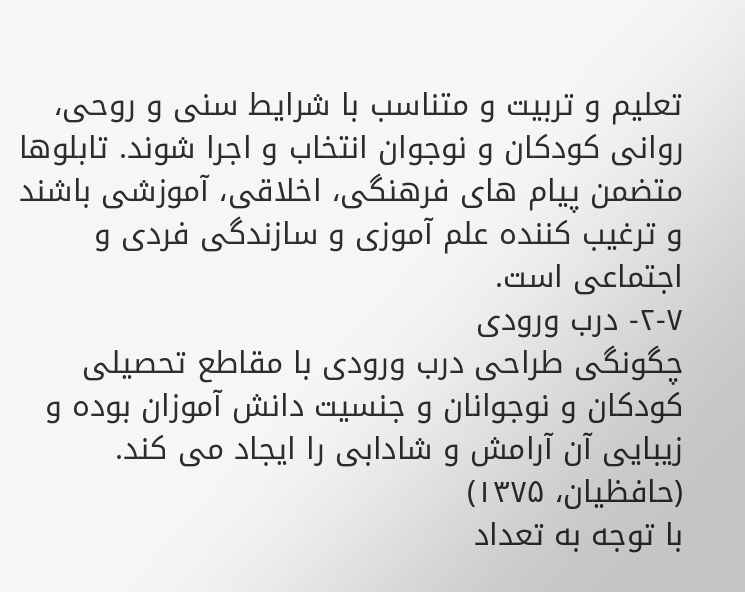تعلیم و تربیت و متناسب با شرایط سنی و روحی، روانی کودکان و نوجوان انتخاب و اجرا شوند. تابلوها متضمن پیام های فرهنگی، اخلاقی، آموزشی باشند و ترغیب کننده علم آموزی و سازندگی فردی و اجتماعی است.
۲-۷- درب ورودی
چگونگی طراحی درب ورودی با مقاطع تحصیلی کودکان و نوجوانان و جنسیت دانش آموزان بوده و زیبایی آن آرامش و شادابی را ایجاد می کند. (حافظیان، ۱۳۷۵)
با توجه به تعداد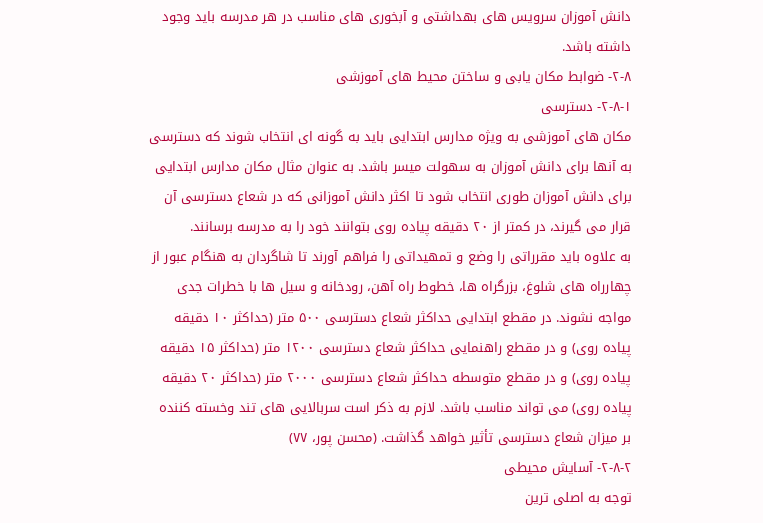دانش آموزان سرویس های بهداشتی و آبخوری های مناسب در هر مدرسه باید وجود داشته باشد.
۲-۸- ضوابط مکان یابی و ساختن محیط های آموزشی
۲-۸-۱- دسترسی
مکان های آموزشی به ویژه مدارس ابتدایی باید به گونه ای انتخاب شوند که دسترسی به آنها برای دانش آموزان به سهولت میسر باشد. به عنوان مثال مکان مدارس ابتدایی برای دانش آموزان طوری انتخاب شود تا اکثر دانش آموزانی که در شعاع دسترسی آن قرار می گیرند، در کمتر از ۲۰ دقیقه پیاده روی بتوانند خود را به مدرسه برسانند.
به علاوه باید مقرراتی را وضع و تمهیداتی را فراهم آورند تا شاگردان به هنگام عبور از چهارراه های شلوغ، بزرگراه ها، خطوط راه آهن، رودخانه و سیل ها با خطرات جدی مواجه نشوند. در مقطع ابتدایی حداکثر شعاع دسترسی ۵۰۰ متر (حداکثر ۱۰ دقیقه پیاده روی) و در مقطع راهنمایی حداکثر شعاع دسترسی ۱۲۰۰ متر (حداکثر ۱۵ دقیقه پیاده روی) و در مقطع متوسطه حداکثر شعاع دسترسی ۲۰۰۰ متر (حداکثر ۲۰ دقیقه پیاده روی) می تواند مناسب باشد. لازم به ذکر است سربالایی های تند وخسته کننده بر میزان شعاع دسترسی تأثیر خواهد گذاشت. (محسن پور، ۷۷)
۲-۸-۲- آسایش محیطی
توجه به اصلی ترین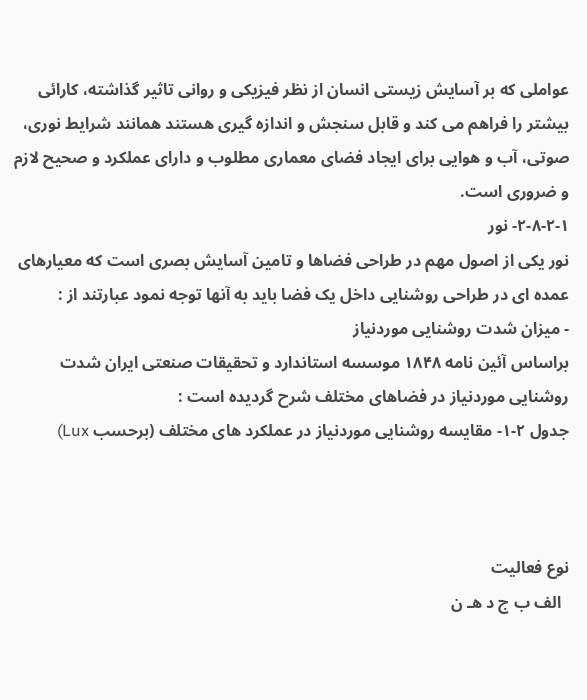عواملی که بر آسایش زیستی انسان از نظر فیزیکی و روانی تاثیر گذاشته، کارائی بیشتر را فراهم می کند و قابل سنجش و اندازه گیری هستند همانند شرایط نوری، صوتی، آب و هوایی برای ایجاد فضای معماری مطلوب و دارای عملکرد و صحیح لازم و ضروری است.
۲-۸-۲-۱- نور
نور یکی از اصول مهم در طراحی فضاها و تامین آسایش بصری است که معیارهای عمده ای در طراحی روشنایی داخل یک فضا باید به آنها توجه نمود عبارتند از :
- میزان شدت روشنایی موردنیاز
براساس آئین نامه ۱۸۴۸ موسسه استاندارد و تحقیقات صنعتی ایران شدت روشنایی موردنیاز در فضاهای مختلف شرح گردیده است :
جدول ۲-۱- مقایسه روشنایی موردنیاز در عملکرد های مختلف (برحسب Lux)



نوع فعالیت
  الف ب ج د هـ ن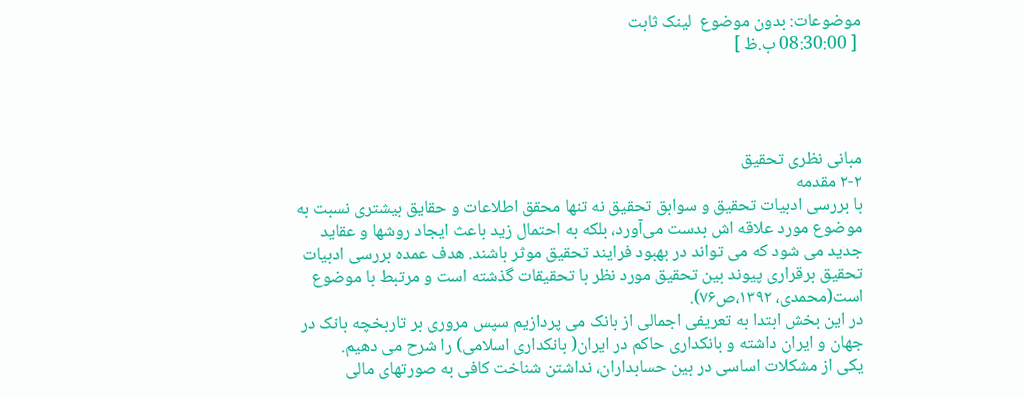موضوعات: بدون موضوع  لینک ثابت
 [ 08:30:00 ب.ظ ]




مبانی نظری تحقیق
۲-۲ مقدمه
با بررسی ادبیات تحقیق و سوابق تحقیق نه تنها محقق اطلاعات و حقایق بیشتری نسبت به موضوع مورد علاقه اش بدست می‌آورد، بلکه به احتمال زید باعث ایجاد روشها و عقاید جدید می شود که می تواند در بهبود فرایند تحقیق موثر باشند. هدف عمده بررسی ادبیات تحقیق برقراری پیوند بین تحقیق مورد نظر با تحقیقات گذشته است و مرتبط با موضوع است(محمدی، ۱۳۹۲،ص۷۶).
در این بخش ابتدا به تعریفی اجمالی از بانک می پردازیم سپس مروری بر تاربخچه بانک در جهان و ایران داشته و بانکداری حاکم در ایران( بانکداری اسلامی) را شرح می دهیم.
یکی از مشکلات اساسی در بین حسابداران، نداشتن شناخت کافی به صورتهای مالی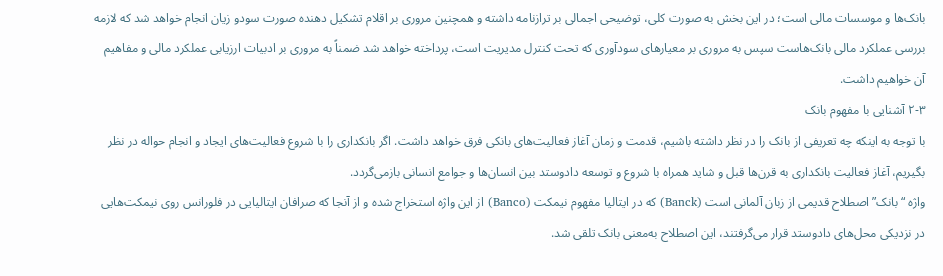بانک‌ها و موسسات مالی است؛ در این بخش به صورت کلی، توضیحی اجمالی بر ترازنامه داشته و همچنین مروری بر اقلام تشکیل دهنده صورت سودو زیان انجام خواهد شد که لازمه بررسی عملکرد مالی بانک‌هاست سپس به مروری بر معیارهای سودآوری که تحت کنترل مدیریت است، پرداخته خواهد شد ضمناً به مروری بر ادبیات ارزیابی عملکرد مالی و مفاهیم آن خواهیم داشت.
۲-۳ آشنایی با مفهوم بانک
با توجه به اینکه چه تعریفی از بانک را در نظر داشته باشیم، قدمت و زمان آغاز فعالیت‌های بانکی فرق خواهد داشت. اگر بانکداری را با شروع فعالیت‌های ایجاد و انجام حواله در نظر بگیریم، آغاز فعالیت بانکداری به قرن‌ها قبل و شاید همراه با شروع و توسعه دادوستد بین انسان‌ها و جوامع انسانی بازمی‌گردد.
واژه “بانک” اصطلاح قدیمی از زبان آلمانی است (Banck) که در ایتالیا مفهوم نیمکت (Banco) از این واژه استخراج شده و از آنجا که صرافان ایتالیایی در فلورانس روی نیمکت‌هایی در نزدیکی محل‌های دادوستد قرار می‌گرفتند، این اصطلاح به‌معنی بانک تلقی شد.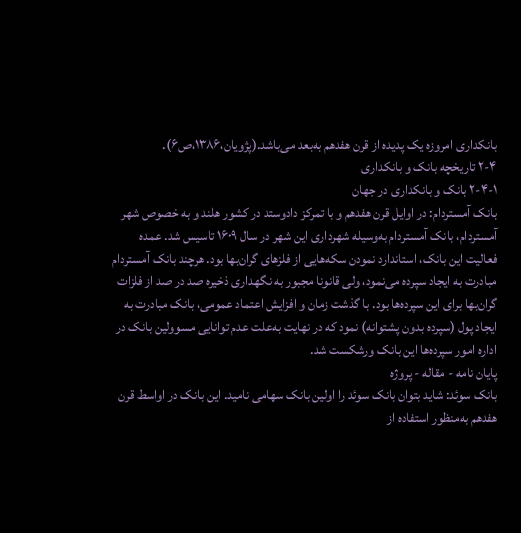بانکداری امروزه یک پدیده از قرن هفدهم به‌بعد می‌باشد.(پژویان،۱۳۸۶،ص۶).
۲-۴ تاریخچه بانک و بانکداری
۲-۴-۱ بانک و بانکداری در جهان
بانک آمستردام: در اوایل قرن هفدهم و با تمرکز دادوستد در کشور هلند و به‌ خصوص شهر آمستردام، بانک آمستردام به‌وسیله شهرداری این شهر در سال ۱۶۰۹ تاسیس شد. عمده فعالیت این بانک، استاندارد نمودن سکه‌هایی از فلزهای گران‌بها بود. هرچند بانک آمستردام مبادرت به ایجاد سپرده می‌نمود، ولی قانونا مجبور به نگهداری ذخیره صد در صد از فلزات گران‌بها برای این سپرده‌ها بود. با گذشت زمان و افزایش اعتماد عمومی، بانک مبادرت به ایجاد پول (سپرده بدون پشتوانه) نمود که در نهایت به‌علت عدم توانایی مسوولین بانک در اداره امور سپرده‌ها این بانک ورشکست شد.
پایان نامه - مقاله - پروژه
بانک سوئد: شاید بتوان بانک سوئد را اولین بانک سهامی نامید. این بانک در اواسط قرن هفدهم به‌منظور استفاده از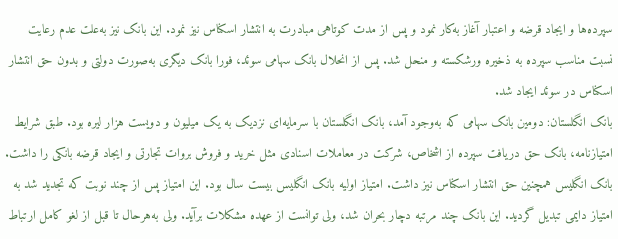سپرده‌ها و ایجاد قرضه و اعتبار آغاز به‌کار نمود و پس از مدت کوتاهی مبادرت به انتشار اسکناس نیز نمود. این بانک نیز به‌علت عدم رعایت نسبت مناسب سپرده به ذخیره ورشکسته و منحل شد. پس از انحلال بانک سهامی سوئد، فورا بانک دیگری به‌صورت دولتی و بدون حق انتشار اسکناس در سوئد ایجاد شد.
بانک انگلستان: دومین بانک سهامی که به‌وجود آمد، بانک انگلستان با سرمایه‌ای نزدیک به یک میلیون و دویست هزار لیره بود. طبق شرایط امتیازنامه، بانک حق دریافت سپرده از اشخاص، شرکت در معاملات اسنادی مثل خرید و فروش بروات تجارتی و ایجاد قرضه بانکی را داشت. بانک انگلیس همچنین حق انتشار اسکناس نیز داشت. امتیاز اولیه بانک انگلیس بیست سال بود. این امتیاز پس از چند نوبت که تجدید شد به امتیاز دایمی تبدیل گردید. این بانک چند مرتبه دچار بحران شد، ولی توانست از عهده مشکلات برآید. ولی به‌هرحال تا قبل از لغو کامل ارتباط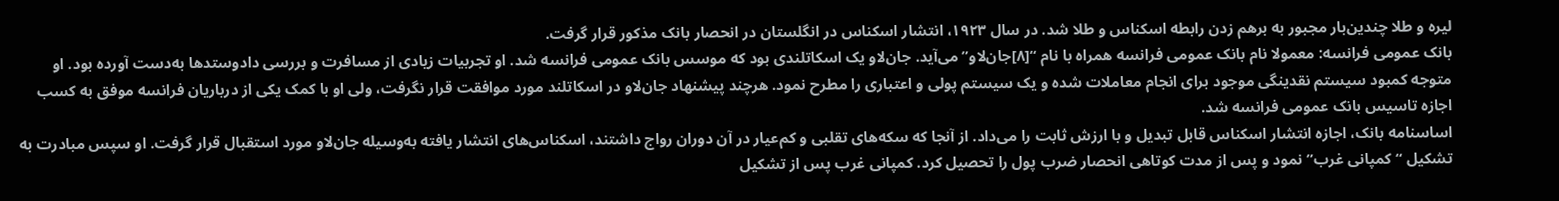لیره و طلا چندین‌بار مجبور به برهم‌ زدن رابطه اسکناس و طلا شد. در سال ۱۹۲۳، انتشار اسکناس در انگلستان در انحصار بانک مذکور قرار گرفت.
بانک عمومی فرانسه: معمولا نام بانک عمومی فرانسه همراه با نام “[۸]جان‌لاو” می‌آید. جان‌لاو یک اسکاتلندی بود که موسس بانک عمومی فرانسه شد. او تجربیات زیادی از مسافرت و بررسی دادوستدها به‌دست آورده بود. او متوجه کمبود سیستم نقدینگی موجود برای انجام معاملات شده و یک سیستم پولی و اعتباری را مطرح نمود. هرچند پیشنهاد جان‌لاو در اسکاتلند مورد موافقت قرار نگرفت، ولی او با کمک یکی از درباریان فرانسه موفق به کسب اجازه تاسیس بانک عمومی فرانسه شد.
اساسنامه بانک، اجازه انتشار اسکناس قابل تبدیل و با ارزش ثابت را می‌داد. از آنجا که سکه‌های تقلبی و کم‌عیار در آن دوران رواج داشتند، اسکناس‌های انتشار یافته به‌وسیله جان‌لاو مورد استقبال قرار گرفت. او سپس مبادرت به تشکیل “کمپانی غرب” نمود و پس از مدت کوتاهی انحصار ضرب پول را تحصیل کرد. کمپانی غرب پس از تشکیل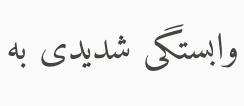وابستگی شدیدی به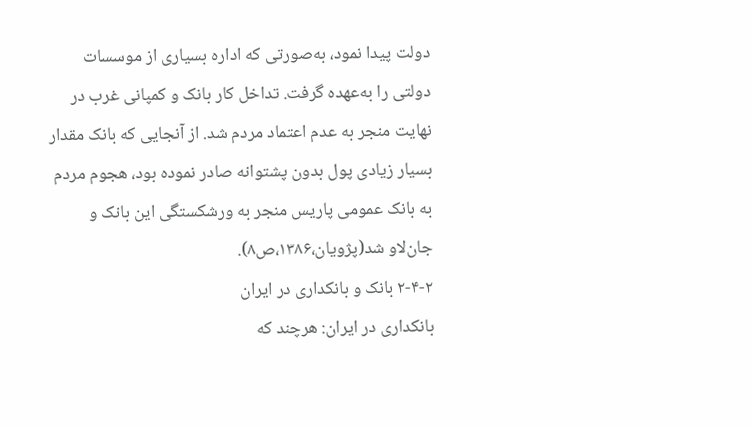دولت پیدا نمود، به‌صورتی که اداره بسیاری از موسسات دولتی را به‌عهده گرفت. تداخل کار بانک و کمپانی غرب در نهایت منجر به عدم اعتماد مردم شد. از آنجایی که بانک مقدار بسیار زیادی پول بدون پشتوانه صادر نموده بود، هجوم مردم به بانک عمومی پاریس منجر به ورشکستگی این بانک و جان‌لاو شد(پژویان،۱۳۸۶،ص۸).
۲-۴-۲ بانک و بانکداری در ایران
بانکداری در ایران: هرچند که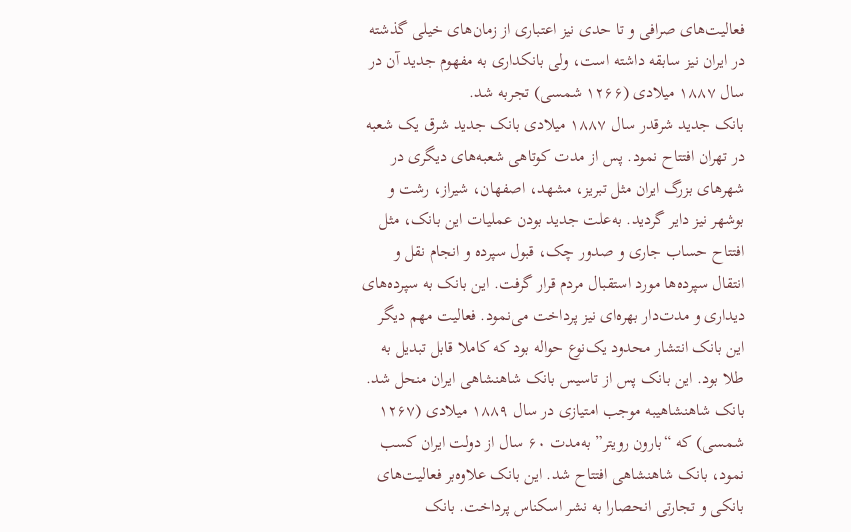فعالیت‌های صرافی و تا حدی نیز اعتباری از زمان‌های خیلی گذشته در ایران نیز سابقه داشته است، ولی بانکداری به مفهوم جدید آن در سال ۱۸۸۷ میلادی (۱۲۶۶ شمسی) تجربه شد.
بانک جدید شرقدر سال ۱۸۸۷ میلادی بانک جدید شرق یک شعبه در تهران افتتاح نمود. پس از مدت کوتاهی شعبه‌های دیگری در شهرهای بزرگ ایران مثل تبریز، مشهد، اصفهان، شیراز، رشت و بوشهر نیز دایر گردید. به‌علت جدید بودن عملیات این بانک، مثل افتتاح حساب جاری و صدور چک، قبول سپرده و انجام نقل و انتقال سپرده‌ها مورد استقبال مردم قرار گرفت. این بانک به سپرده‌های دیداری و مدت‌دار بهره‌ای نیز پرداخت می‌نمود. فعالیت مهم دیگر این بانک انتشار محدود یک‌نوع حواله بود که کاملا قابل تبدیل به طلا بود. این بانک پس از تاسیس بانک شاهنشاهی ایران منحل شد.
بانک شاهنشاهیبه موجب امتیازی در سال ۱۸۸۹ میلادی (۱۲۶۷ شمسی) که “بارون رویتر” به‌مدت ۶۰ سال از دولت ایران کسب نمود، بانک شاهنشاهی افتتاح شد. این بانک علاوه‌بر فعالیت‌های بانکی و تجارتی انحصارا به نشر اسکناس پرداخت. بانک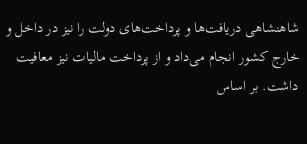شاهنشاهی دریافت‌ها و پرداخت‌های دولت را نیز در داخل و خارج کشور انجام می‌داد و از پرداخت مالیات نیز معافیت داشت. بر اساس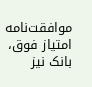موافقت‌نامه امتیاز فوق، بانک نیز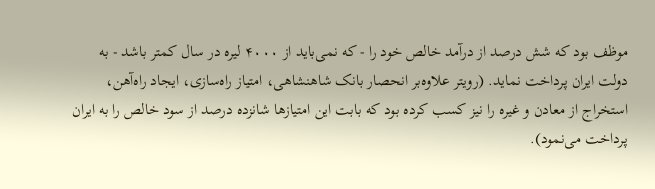موظف بود که شش درصد از درآمد خالص خود را - که نمی‌باید از ۴۰۰۰ لیره در سال کمتر باشد - به دولت ایران پرداخت نماید. (رویتر علاوه‌بر انحصار بانک شاهنشاهی، امتیاز راه‌سازی، ایجاد راه‌آهن، استخراج از معادن و غیره را نیز کسب کرده بود که بابت این امتیازها شانزده درصد از سود خالص را به ایران پرداخت می‌نمود).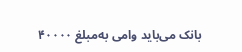بانک می‌باید وامی به‌مبلغ ۴۰۰۰۰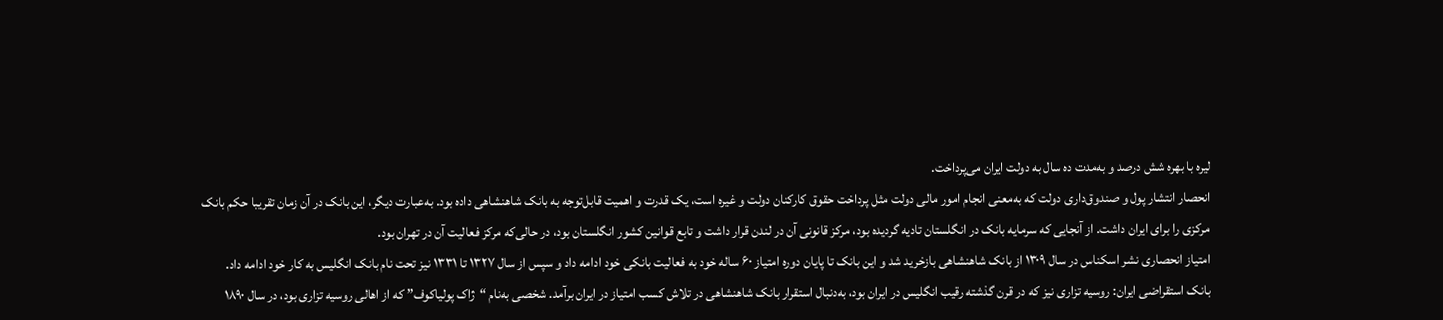لیره با بهره شش درصد و به‌مدت ده سال به دولت ایران می‌پرداخت.
انحصار انتشار پول و صندوق‌داری دولت که به‌معنی انجام امور مالی دولت مثل پرداخت حقوق کارکنان دولت و غیره است، یک قدرت و اهمیت قابل‌توجه به بانک شاهنشاهی داده بود. به‌عبارت دیگر، این بانک در آن زمان تقریبا حکم بانک مرکزی را برای ایران داشت. از آنجایی که سرمایه بانک در انگلستان تادیه گردیده بود، مرکز قانونی آن در لندن قرار داشت و تابع قوانین کشور انگلستان بود، در حالی‌که مرکز فعالیت آن در تهران بود.
امتیاز انحصاری نشر اسکناس در سال ۱۳۰۹ از بانک شاهنشاهی بازخرید شد و این بانک تا پایان دوره امتیاز ۶۰ ساله خود به فعالیت بانکی خود ادامه داد و سپس از سال ۱۳۲۷ تا ۱۳۳۱ نیز تحت نام بانک انگلیس به کار خود ادامه داد.
بانک استقراضی ایران: روسیه تزاری نیز که در قرن گذشته رقیب انگلیس در ایران بود، به‌دنبال استقرار بانک شاهنشاهی در تلاش کسب امتیاز در ایران برآمد. شخصی به‌نام “ژاک پولیاکوف” که از اهالی روسیه تزاری بود، در سال ۱۸۹۰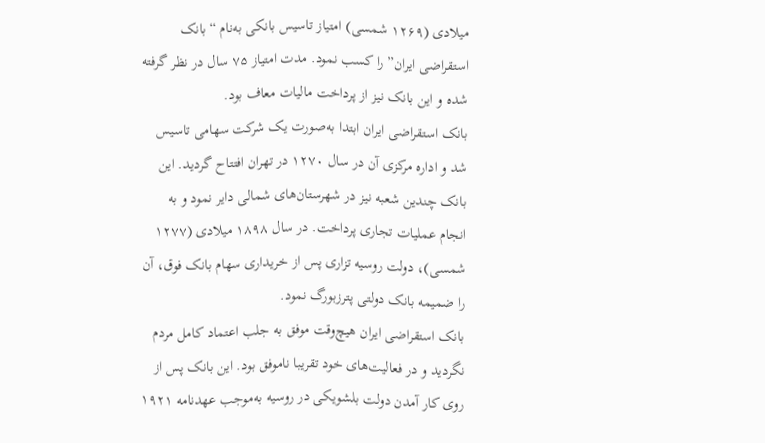میلادی (۱۲۶۹ شمسی) امتیاز تاسیس بانکی به‌نام “بانک استقراضی ایران” را کسب نمود. مدت امتیاز ۷۵ سال در نظر گرفته شده و این بانک نیز از پرداخت مالیات معاف بود.
بانک استقراضی ایران ابتدا به‌صورت یک شرکت سهامی تاسیس شد و اداره مرکزی آن در سال ۱۲۷۰ در تهران افتتاح گردید. این بانک چندین شعبه نیز در شهرستان‌های شمالی دایر نمود و به انجام عملیات تجاری پرداخت. در سال ۱۸۹۸ میلادی (۱۲۷۷ شمسی)، دولت روسیه تزاری پس از خریداری سهام بانک فوق، آن را ضمیمه بانک دولتی پترزبورگ نمود.
بانک استقراضی ایران هیچ‌وقت موفق به جلب اعتماد کامل مردم نگردید و در فعالیت‌های خود تقریبا ناموفق بود. این بانک پس از روی کار آمدن دولت بلشویکی در روسیه به‌موجب عهدنامه ۱۹۲۱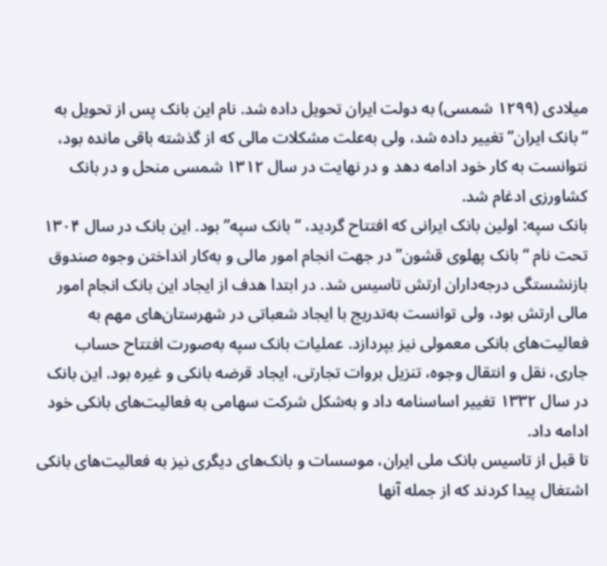میلادی (۱۲۹۹ شمسی) به دولت ایران تحویل داده شد. نام این بانک پس از تحویل به “بانک ایران” تغییر داده شد، ولی به‌علت مشکلات مالی که از گذشته باقی مانده بود، نتوانست به کار خود ادامه دهد و در نهایت در سال ۱۳۱۲ شمسی منحل و در بانک کشاورزی ادغام شد.
بانک سپه: اولین بانک ایرانی که افتتاح گردید، “بانک سپه” بود. این بانک در سال ۱۳۰۴ تحت نام “بانک پهلوی قشون” در جهت انجام امور مالی و به‌کار انداختن وجوه صندوق بازنشستگی درجه‌داران ارتش تاسیس شد. در ابتدا هدف از ایجاد این بانک انجام امور مالی ارتش بود، ولی توانست به‌تدریج با ایجاد شعباتی در شهرستان‌های مهم به فعالیت‌های بانکی معمولی نیز بپردازد. عملیات بانک سپه به‌صورت افتتاح حساب جاری، نقل و انتقال وجوه، تنزیل بروات تجارتی، ایجاد قرضه بانکی و غیره بود. این بانک در سال ۱۳۳۲ تغییر اساسنامه داد و به‌شکل شرکت سهامی به فعالیت‌های بانکی خود ادامه داد.
تا قبل از تاسیس بانک ملی ایران، موسسات و بانک‌های دیگری نیز به فعالیت‌های بانکی اشتغال پیدا کردند که از جمله آنها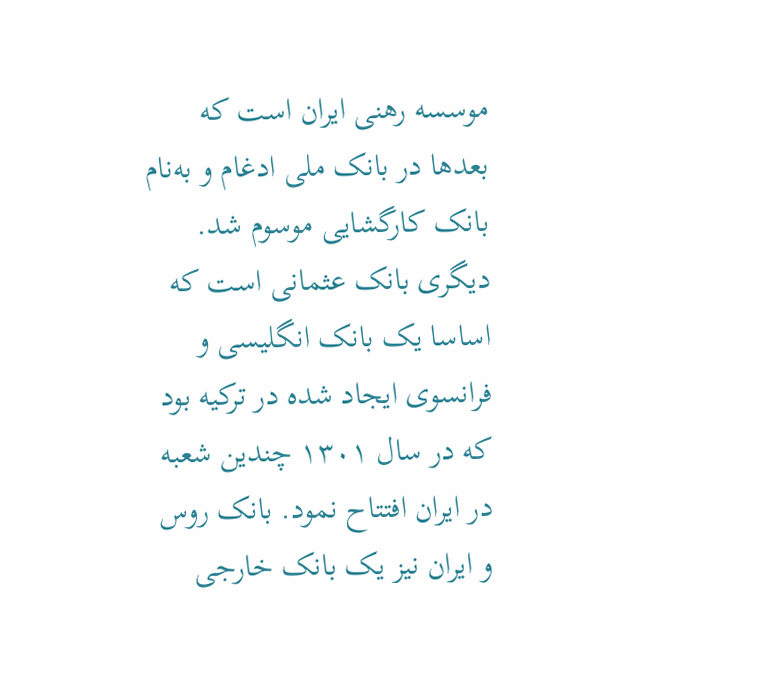موسسه رهنی ایران است که بعدها در بانک ملی ادغام و به‌نام بانک کارگشایی موسوم شد. دیگری بانک عثمانی است که اساسا یک بانک انگلیسی و فرانسوی ایجاد شده در ترکیه بود که در سال ۱۳۰۱ چندین شعبه در ایران افتتاح نمود. بانک روس و ایران نیز یک بانک خارجی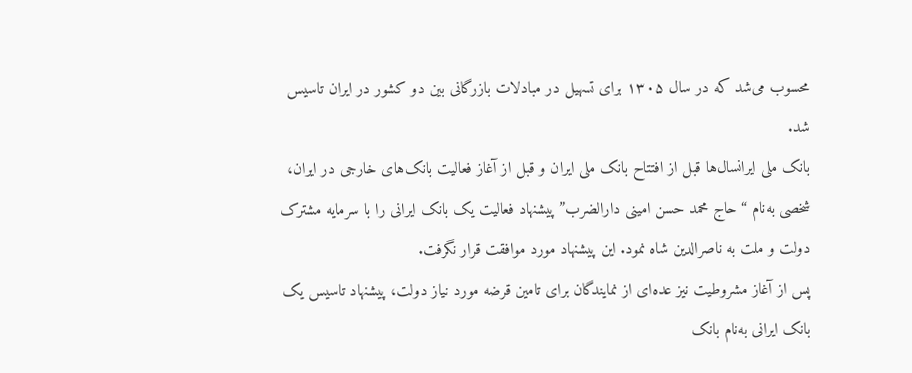محسوب می‌شد که در سال ۱۳۰۵ برای تسهیل در مبادلات بازرگانی بین دو کشور در ایران تاسیس شد.
بانک ملی ایرانسال‌ها قبل از افتتاح بانک ملی ایران و قبل از آغاز فعالیت بانک‌های خارجی در ایران، شخصی به‌نام “حاج محمد حسن امینی دارالضرب” پیشنهاد فعالیت یک بانک ایرانی را با سرمایه مشترک دولت و ملت به ناصرالدین شاه نمود. این پیشنهاد مورد موافقت قرار نگرفت.
پس از آغاز مشروطیت نیز عده‌ای از نمایندگان برای تامین قرضه مورد نیاز دولت، پیشنهاد تاسیس یک بانک ایرانی به‌نام بانک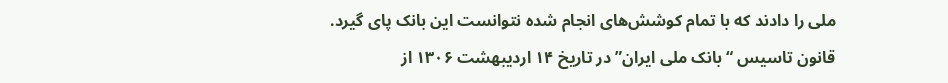ملی را دادند که با تمام کوشش‌های انجام شده نتوانست این بانک پای گیرد.
قانون تاسیس “بانک ملی ایران” در تاریخ ۱۴ اردیبهشت ۱۳۰۶ از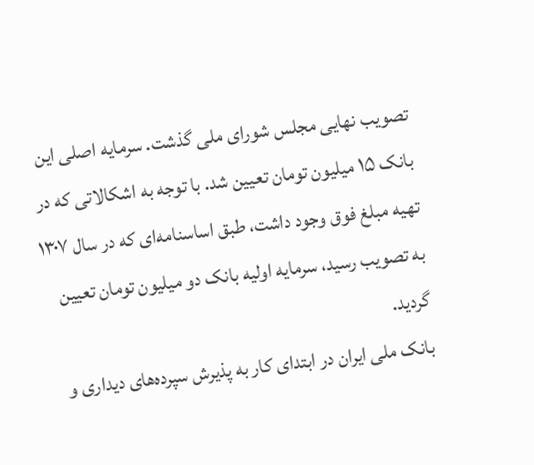تصویب نهایی مجلس شورای ملی گذشت. سرمایه اصلی این بانک ۱۵ میلیون تومان تعیین شد. با توجه به اشکالاتی که در تهیه مبلغ فوق وجود داشت، طبق اساسنامه‌ای که در سال ۱۳۰۷ به تصویب رسید، سرمایه اولیه بانک دو میلیون تومان تعیین گردید.
بانک ملی ایران در ابتدای کار به پذیرش سپرده‌های دیداری و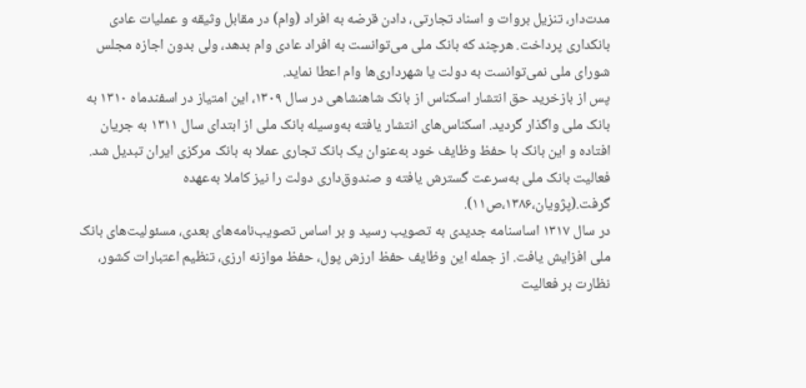مدت‌دار، تنزیل بروات و اسناد تجارتی، دادن قرضه به افراد (وام) در مقابل وثیقه و عملیات عادی بانکداری پرداخت. هرچند که بانک ملی می‌توانست به افراد عادی وام بدهد، ولی بدون اجازه مجلس شورای ملی نمی‌توانست به دولت یا شهرداری‌ها وام اعطا نماید.
پس از بازخرید حق انتشار اسکناس از بانک شاهنشاهی در سال ۱۳۰۹، این امتیاز در اسفندماه ۱۳۱۰ به بانک ملی واگذار گردید. اسکناس‌های انتشار یافته به‌وسیله بانک ملی از ابتدای سال ۱۳۱۱ به جریان افتاده و این بانک با حفظ وظایف خود به‌عنوان یک بانک تجاری عملا به بانک مرکزی ایران تبدیل شد. فعالیت بانک ملی به‌سرعت گسترش یافته و صندوق‌داری دولت را نیز کاملا به‌عهده گرفت.(پژویان،۱۳۸۶،ص۱۱).
در سال ۱۳۱۷ اساسنامه جدیدی به تصویب رسید و بر اساس تصویب‌نامه‌های بعدی، مسئولیت‌های بانک ملی افزایش یافت. از جمله این وظایف حفظ ارزش پول، حفظ موازنه ارزی، تنظیم اعتبارات کشور، نظارت بر فعالیت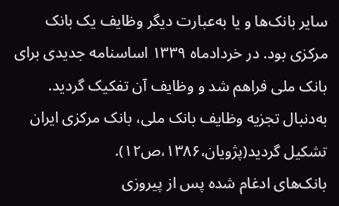سایر بانک‌ها و یا به‌عبارت دیگر وظایف یک بانک مرکزی بود. در خردادماه ۱۳۳۹ اساسنامه جدیدی برای بانک ملی فراهم شد و وظایف آن تفکیک گردید. به‌دنبال تجزیه وظایف بانک ملی، بانک مرکزی ایران تشکیل گردید(پژویان،۱۳۸۶،ص۱۲).
بانک‌های ادغام شده پس از پیروزی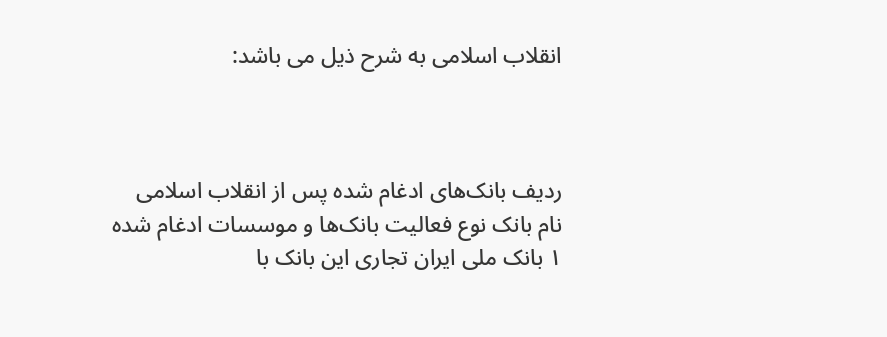انقلاب اسلامی به شرح ذیل می باشد:



ردیف بانک‌های ادغام شده پس از انقلاب اسلامی
نام بانک نوع فعالیت بانک‌ها و موسسات ادغام شده
۱ بانک ملی ایران تجاری این بانک با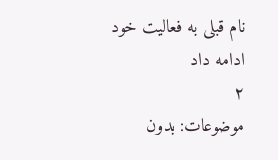نام قبلی به فعالیت خود ادامه داد
۲
موضوعات: بدون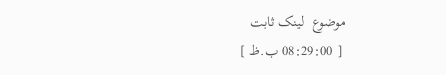موضوع  لینک ثابت
 [ 08:29:00 ب.ظ ]